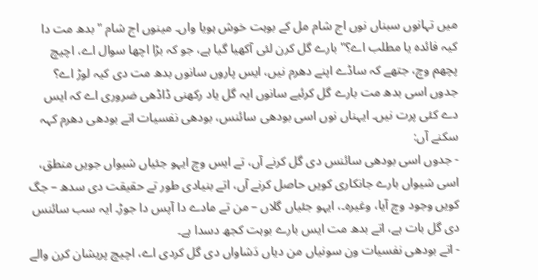میں تہانوں سبناں نوں اج شام مل کے بوہت خوش ہویا واں۔ مینوں اج شام "بدھ مت دا کیہ فائدہ یا مطلب اے؟" بارے گل کرن لئی آکھیا گیا ہے، جو کہ بڑا اچھا سوال اے، اچیچ پچھم وچ، جتھے کہ ساڈے اپنے دھرم نیں، ایس پاروں سانوں بدھ مت دی کیہ لوڑ اے؟
جدوں اسی بدھ مت بارے گل کرئیے سانوں ایہ گل یاد رکھنی ڈاڈھی ضروری اے کہ ایس دے کئی پرت نیں۔ ایہناں نوں اسی بودھی سائنس، بودھی نفسیات اتے بودھی دھرم کہہ سکنے آں:
- جدوں اسی بودھی سائنس دی گل کرنے آں، تے ایس وچ ایہو جئیاں شیواں جویں منطق، اسی شیواں بارے جانکاری کویں حاصل کرنے آں، اتے بنیادی طور تے حقیقت دی سدھ – جگ کویں وجود وچ آیا، وغیرہ۔، ایہو جئیاں گلاں – من تے مادے دا آپس دا جوڑ۔ ایہ سب سائنس دی گل بات ہے، اتے بدھ مت ایس بارے بوہت کجھ دسدا ہے۔
- اتے بودھی نفسیات ون سونیاں من دیاں دَشاواں دی گل کردی اے، اچیچ پریشان کرن والے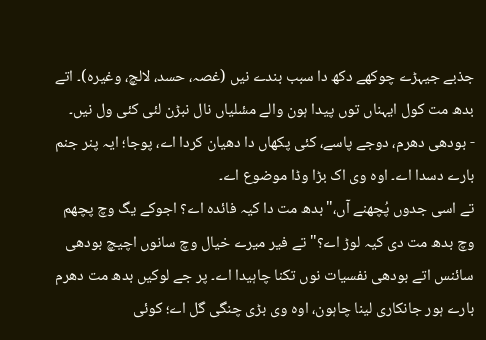جذبے جیہڑے چوکھے دکھ دا سبب بندے نیں (غصہ، حسد، لالچ، وغیرہ)۔ اتے بدھ مت کول ایہناں توں پیدا ہون والے مسٔلیاں نال نبڑن لئی کئی ول نیں۔
- بودھی دھرم، دوجے پاسے، کئی پکھاں دا دھیان کردا اے، پوجا؛ ایہ پنر جنم بارے دسدا اے۔ اوہ وی اک بڑا وڈا موضوع اے۔
تے اسی جدوں پُچھنے آں،"بدھ مت دا کیہ فائدہ اے؟ اجوکے یگ وچ پچھم وچ بدھ مت دی کیہ لوڑ اے؟" تے فیر میرے خیال وچ سانوں اچیچ بودھی سائنس اتے بودھی نفسیات نوں تکنا چاہیدا اے۔ پر جے لوکیں بدھ مت دھرم بارے ہور جانکاری لینا چاہون، اوہ وی بڑی چنگی گل اے؛ کوئی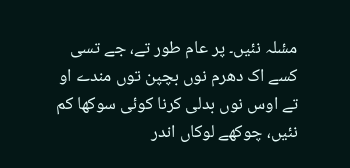مسٔلہ نئیں۔ پر عام طور تے، جے تسی کسے اک دھرم نوں بچپن توں مندے او تے اوس نوں بدلی کرنا کوئی سوکھا کم نئیں، چوکھے لوکاں اندر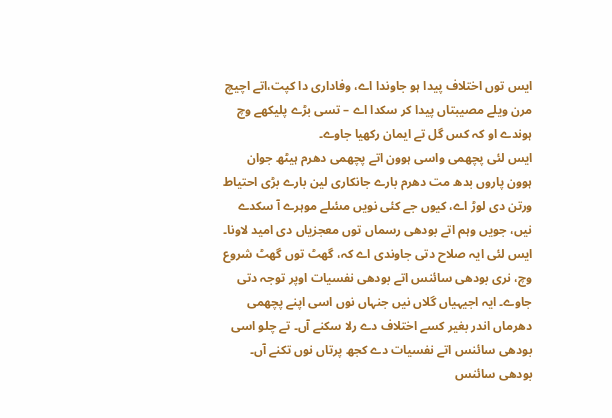ایس توں اختلاف پیدا ہو جاوندا اے، وفاداری دا کپت،اتے اچیچ مرن ویلے مصیبتاں پیدا کر سکدا اے – تسی بڑے پلیکھے وچ ہوندے او کہ کس گل تے ایمان رکھیا جاوے۔
ایس لئی پچھمی واسی ہوون اتے پچھمی دھرم ہیٹھ جوان ہوون پاروں بدھ مت دھرم بارے جانکاری لین بارے بڑی احتیاط ورتن دی لوڑ اے، کیوں جے کئی نویں مسٔلے موہرے آ سکدے نیں، جویں وہم اتے بودھی رسماں توں معجزیاں دی امید لاونا۔ ایس لئی ایہ صلاح دتی جاوندی اے کہ، گھٹ توں گھٹ شروع وچ، نری بودھی سائنس اتے بودھی نفسیات اوپر توجہ دتی جاوے۔ ایہ اجیہیاں گلاں نیں جنہاں نوں اسی اپنے پچھمی دھرماں اندر بغیر کسے اختلاف دے رلا سکنے آں۔ تے چلو اسی بودھی سائنس اتے نفسیات دے کجھ پرتاں نوں تکنے آں۔
بودھی سائنس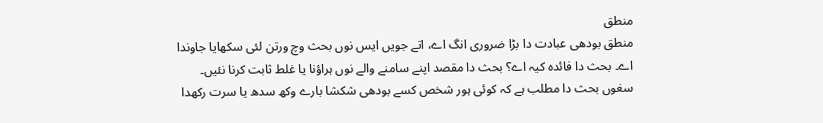منطق
منطق بودھی عبادت دا بڑا ضروری انگ اے، اتے جویں ایس نوں بحث وچ ورتن لئی سکھایا جاوندا اے۔ بحث دا فائدہ کیہ اے؟ بحث دا مقصد اپنے سامنے والے نوں ہراؤنا یا غلط ثابت کرنا نئیں۔ سغوں بحث دا مطلب ہے کہ کوئی ہور شخص کسے بودھی شکشا بارے وکھ سدھ یا سرت رکھدا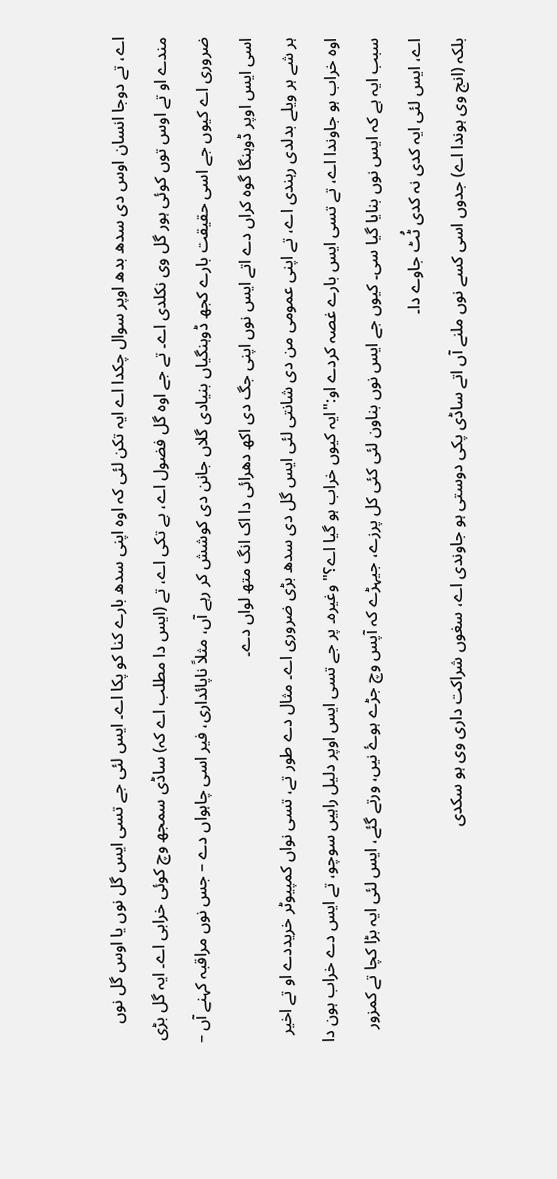اے، تے دوجا انسان اوس دی سدھ بدھ اوپر سوال چکدا اے ایہ تکن لئی کہ اوہ اپنی سدھ بارے کنا کو پکا اے۔ ایس لئی جے تسی ایس گل نوں یا اوس گل نوں مندے او تے اوس توں کوئی ہور گل وی نکلدی اے۔ تے جے اوہ گل فضول اے، بے تکی اے، تے (ایس دا مطلب اے کہ) ساڈی سمجھ وچ کوئی خرابی اے۔ ایہ گل بڑی ضروری اے کیوں جے اسی حقیقت بارے کجھ ڈوہنگیاں بنیادی گلاں جانن دی کوشش کر رہے آں، مثلاً ناپائداری، فیر اسی چاہواں دے – جس نوں مراقبہ کہنے آں – اسی ایس اوپر ڈوہنگا گوہ کراں دے اتے ایس نوں اپنی جگ دی اکھ دھرائی دا اک انگ متھ لواں دے۔
ہر شے ہر ویلے بدلدی رہندی اے، تے اپنی عمومی من دی شانتی لئی ایس گل دی سدھ بڑی ضروری اے۔ مثال دے طور تے، تسی نواں کمپیوٹر خریددے او تے اخیر اوہ خراب ہو جاوندا اے، تے تسی ایس بارے غصہ کردے او:"ایہ کیوں خراب ہو گیا اے؟" وغیرہ۔ پر جے تسی ایس اوپر دلیل راہیں سوچو، تے ایس دے خراب ہون دا سبب ایہ ہے کہ ایس نوں بنایا گیا سی۔ کیوں جے ایس نوں بناون لئی کئی کل پرزے، جیہڑے کہ آپس وچ جڑے ہوۓ نیں، ورتے گئے، ایس لئی ایہ بڑا کچا تے کمزور اے، ایس لئی ایہ کدی نہ کدی ٹُٹ جاوے دا۔
بلکہ (انج وی ہوندا اے) جدوں اسی کسے نوں ملنے آں اتے ساڈی پکی دوستی ہو جاوندی اے، سغوں شراکت داری وی ہو سکدی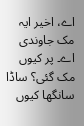اے، اخیر ایہ مک جاوندی اے۔ پر کیوں مک گئی؟ ساڈا سانگھا کیوں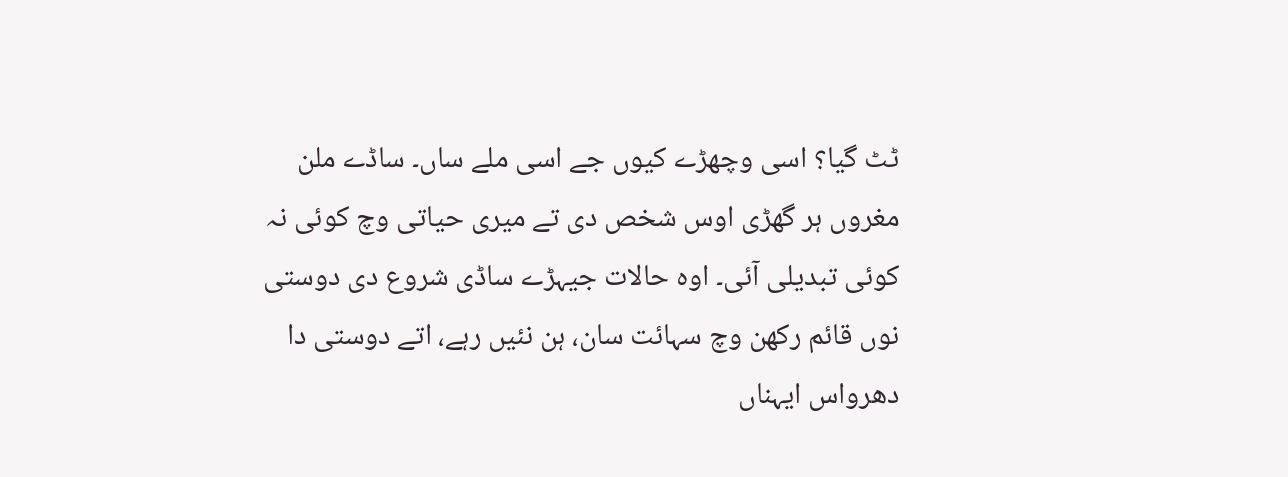ٹٹ گیا؟ اسی وچھڑے کیوں جے اسی ملے ساں۔ ساڈے ملن مغروں ہر گھڑی اوس شخص دی تے میری حیاتی وچ کوئی نہ کوئی تبدیلی آئی۔ اوہ حالات جیہڑے ساڈی شروع دی دوستی نوں قائم رکھن وچ سہائت سان، ہن نئیں رہے، اتے دوستی دا دھرواس ایہناں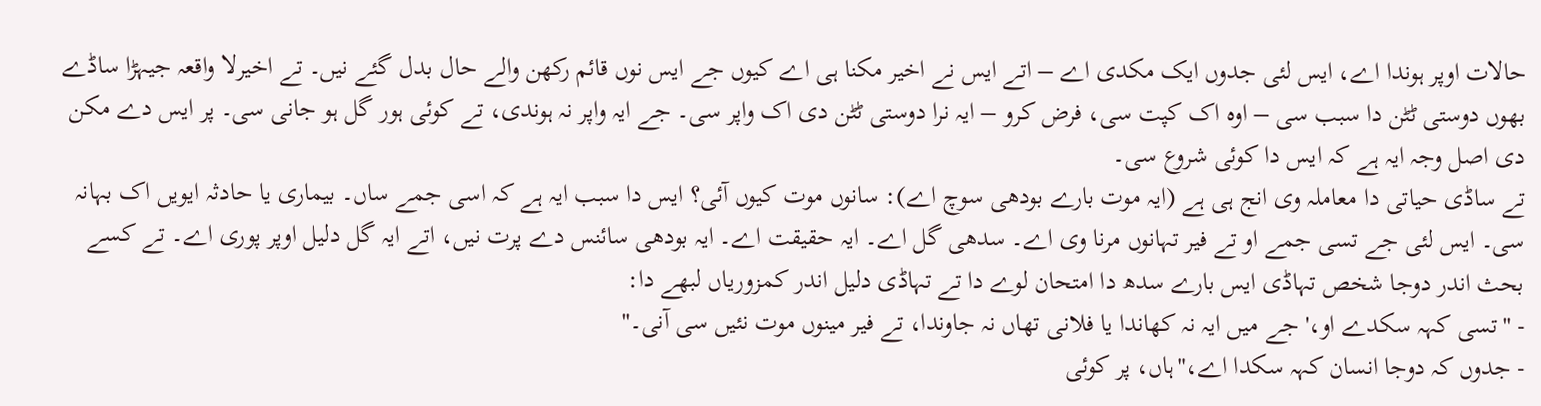حالات اوپر ہوندا اے، ایس لئی جدوں ایک مکدی اے – اتے ایس نے اخیر مکنا ہی اے کیوں جے ایس نوں قائم رکھن والے حال بدل گئے نیں۔ تے اخیرلا واقعہ جیہڑا ساڈے بھوں دوستی ٹٹن دا سبب سی – اوہ اک کپت سی، فرض کرو – ایہ نرا دوستی ٹٹن دی اک واپر سی۔ جے ایہ واپر نہ ہوندی، تے کوئی ہور گل ہو جانی سی۔ پر ایس دے مکن دی اصل وجہ ایہ ہے کہ ایس دا کوئی شروع سی۔
تے ساڈی حیاتی دا معاملہ وی انج ہی ہے (ایہ موت بارے بودھی سوچ اے): سانوں موت کیوں آئی؟ ایس دا سبب ایہ ہے کہ اسی جمے ساں۔ بیماری یا حادثہ ایویں اک بہانہ سی۔ ایس لئی جے تسی جمے او تے فیر تہانوں مرنا وی اے۔ سدھی گل اے۔ ایہ حقیقت اے۔ ایہ بودھی سائنس دے پرت نیں، اتے ایہ گل دلیل اوپر پوری اے۔ تے کسے بحث اندر دوجا شخص تہاڈی ایس بارے سدھ دا امتحان لوے دا تے تہاڈی دلیل اندر کمزوریاں لبھے دا:
- "تسی کہہ سکدے او،' جے میں ایہ نہ کھاندا یا فلانی تھاں نہ جاوندا، تے فیر مینوں موت نئیں سی آنی۔"
- جدوں کہ دوجا انسان کہہ سکدا اے،"ہاں، پر کوئی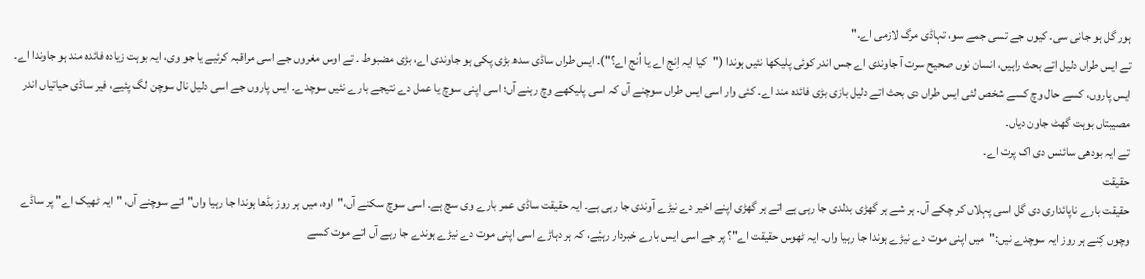ہور گل ہو جانی سی۔ کیوں جے تسی جمے سو، تہاڈی مرگ لازمی اے۔"
تے ایس طراں دلیل اتے بحث راہیں، انسان نوں صحیح سرت آ جاوندی اے جس اندر کوئی پلیکھا نئیں ہوندا ("کیا ایہ اِنج اے یا اُنج اے؟")۔ ایس طراں ساڈی سدھ بڑی پکی ہو جاوندی اے، بڑی مضبوط ۔ تے اوس مغروں جے اسی مراقبہ کرئیے یا جو وی، ایہ بوہت زیادہ فائدہ مند ہو جاوندا اے۔ ایس پاروں، کسے حال وچ کسے شخص لئی ایس طراں دی بحث اتے دلیل بازی بڑی فائدہ مند اے۔ کئی وار اسی ایس طراں سوچنے آں کہ اسی پلیکھے وچ رہنے آں؛ اسی اپنی سوچ یا عمل دے نتیجے بارے نئیں سوچدے۔ ایس پاروں جے اسی دلیل نال سوچن لگ پئیے، فیر ساڈی حیاتیاں اندر مصیبتاں بوہت گھٹ جاون دیاں۔
تے ایہ بودھی سائنس دی اک پرت اے۔
حقیقت
حقیقت بارے ناپائداری دی گل اسی پہلاں کر چکے آں۔ ہر شے ہر گھڑی بدلدی جا رہی ہے اتے ہر گھڑی اپنے اخیر دے نیڑے آوندی جا رہی ہے۔ ایہ حقیقت ساڈی عمر بارے وی سچ ہے۔ اسی سوچ سکنے آں،"اوہ، میں ہر روز بڈھا ہوندا جا رہیا واں" اتے سوچنے آں، "ایہ ٹھیک اے" پر ساڈے وچوں کِنے ہر روز ایہ سوچدے نیں:"میں اپنی موت دے نیڑے ہوندا جا رہیا واں۔ ایہ ٹھوس حقیقت اے"؟ پر جے اسی ایس بارے خبردار رہیٔے، کہ ہر دہاڑے اسی اپنی موت دے نیڑے ہوندے جا رہے آں اتے موت کسے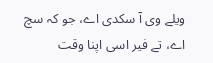ویلے وی آ سکدی اے، جو کہ سچ اے، تے فیر اسی اپنا وقت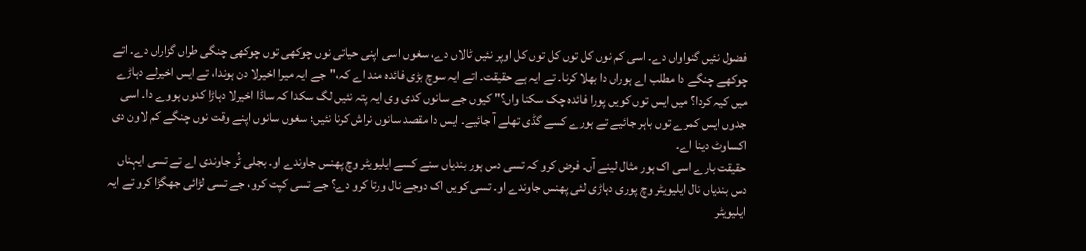فضول نئیں گنواواں دے۔ اسی کم نوں کل توں کل توں کل اوپر نئیں ٹالاں دے، سغوں اسی اپنی حیاتی نوں چوکھی توں چوکھی چنگی طراں گزاراں دے۔ اتے چوکھے چنگے دا مطلب اے ہوراں دا بھلا کرنا۔ تے ایہ ہے حقیقت۔ اتے ایہ سوچ بڑی فائدہ مند اے کہ،"جے ایہ میرا اخیرلا دن ہوندا، تے ایس اخیرلے دہاڑے میں کیہ کردا؟ میں ایس توں کویں پورا فائدہ چک سکنا واں؟" کیوں جے سانوں کدی وی ایہ پتہ نئیں لگ سکدا کہ ساڈا اخیرلا دہاڑا کدوں ہووے دا۔ اسی جدوں ایس کمرے توں باہر جائیے تے ہورے کسے گڈی تھلے آ جائیے۔ ایس دا مقصد سانوں نراش کرنا نئیں؛ سغوں سانوں اپنے وقت نوں چنگے کم لاون دی اکساوٹ دینا اے۔
حقیقت بارے اسی اک ہور مثال لینے آں۔ فرض کرو کہ تسی دس ہور بندیاں سنے کسے ایلیویٹر وچ پھنس جاوندے او۔ بجلی ٹُر جاوندی اے تے تسی ایہناں دس بندیاں نال ایلیویٹر وچ پوری دہاڑی لئی پھنس جاوندے او۔ تسی کویں اک دوجے نال ورتا کرو دے؟ جے تسی کپت کرو، جے تسی لڑائی جھگڑا کرو تے ایہ ایلیویٹر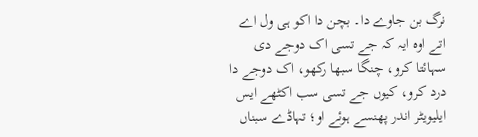نرگ بن جاوے دا۔ بچن دا اکو ہی ول اے اتے اوہ ایہ کہ جے تسی اک دوجے دی سہائتا کرو، چنگا سبھا رکھو، اک دوجے دا درد کرو، کیوں جے تسی سب اکٹھے ایس ایلیویٹر اندر پھنسے ہوئے او؛ تہاڈے سبناں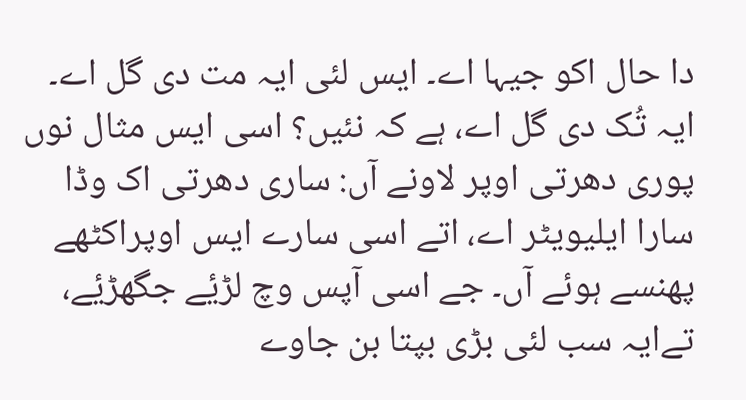دا حال اکو جیہا اے۔ ایس لئی ایہ مت دی گل اے۔ ایہ تُک دی گل اے، ہے کہ نئیں؟ اسی ایس مثال نوں پوری دھرتی اوپر لاونے آں: ساری دھرتی اک وڈا سارا ایلیویٹر اے، اتے اسی سارے ایس اوپراکٹھے پھنسے ہوئے آں۔ جے اسی آپس وچ لڑیٔے جگھڑیٔے، تےایہ سب لئی بڑی بپتا بن جاوے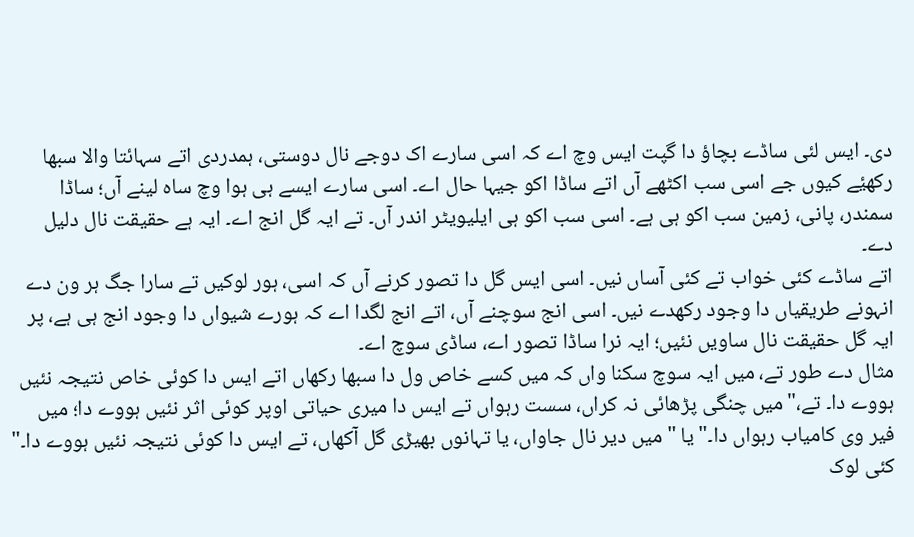دی۔ ایس لئی ساڈے بچاؤ دا گپت ایس وچ اے کہ اسی سارے اک دوجے نال دوستی، ہمدردی اتے سہائتا والا سبھا رکھیٔے کیوں جے اسی سب اکٹھے آں اتے ساڈا اکو جیہا حال اے۔ اسی سارے ایسے ہی ہوا وچ ساہ لینے آں؛ ساڈا سمندر، پانی، زمین سب اکو ہی ہے۔ اسی سب اکو ہی ایلیویٹر اندر آں۔ تے ایہ گل انج اے۔ ایہ ہے حقیقت نال دلیل دے۔
اتے ساڈے کئی خواب تے کئی آساں نیں۔ اسی ایس گل دا تصور کرنے آں کہ اسی، ہور لوکیں تے سارا جگ ہر ون دے انہونے طریقیاں دا وجود رکھدے نیں۔ اسی انج سوچنے آں، اتے انج لگدا اے کہ ہورے شیواں دا وجود انج ہی ہے، پر ایہ گل حقیقت نال ساویں نئیں؛ ایہ نرا ساڈا تصور اے، ساڈی سوچ اے۔
مثال دے طور تے، میں ایہ سوچ سکنا واں کہ میں کسے خاص ول دا سبھا رکھاں اتے ایس دا کوئی خاص نتیجہ نئیں ہووے دا۔ تے،"میں چنگی پڑھائی نہ کراں، سست رہواں تے ایس دا میری حیاتی اوپر کوئی اثر نئیں ہووے دا؛ میں فیر وی کامیاب رہواں دا۔" یا " میں دیر نال جاواں، یا تہانوں بھیڑی گل آکھاں، تے ایس دا کوئی نتیجہ نئیں ہووے دا۔" کئی لوک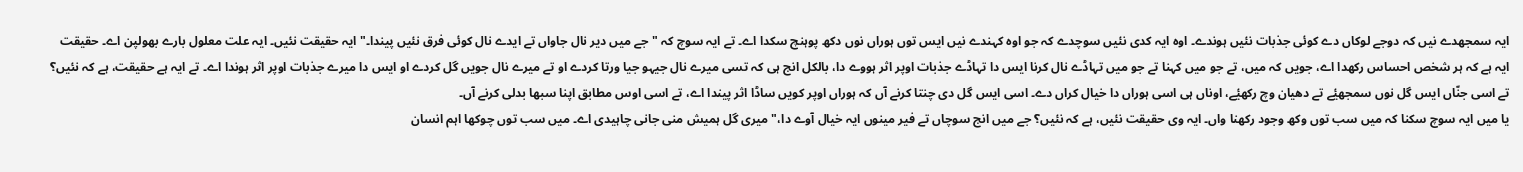ایہ سمجھدے نیں کہ دوجے لوکاں دے کوئی جذبات نئیں ہوندے۔ اوہ ایہ کدی نئیں سوچدے کہ جو اوہ کہندے نیں ایس توں ہوراں نوں دکھ پوہنچ سکدا اے۔ تے ایہ سوچ کہ "جے میں دیر نال جاواں تے ایدے نال کوئی فرق نئیں پیندا۔" ایہ حقیقت نئیں۔ ایہ علت معلول بارے بھولپن اے۔ حقیقت ایہ ہے کہ ہر شخص احساس رکھدا اے، جویں کہ میں، تے جو میں کہنا تے جو میں تہاڈے نال کرنا ایس دا تہاڈے جذبات اوپر اثر ہووے دا، بالکل انج ہی کہ تسی میرے نال جیہو جیا ورتا کردے او تے میرے نال جویں گل کردے او ایس دا میرے جذبات اوپر اثر ہوندا اے۔ تے ایہ ہے حقیقت، ہے کہ نئیں؟ تے اسی جنّاں ایس گل نوں سمجھیٔے تے دھیان وچ رکھیٔے، اوناں ہی اسی ہوراں دا خیال کراں دے۔ اسی ایس گل دی چنتا کرنے آں کہ ہوراں اوپر کویں ساڈا اثر پیندا اے، تے اسی اوس مطابق اپنا سبھا بدلی کرنے آں۔
یا میں ایہ سوچ سکنا کہ میں سب توں وکھ وجود رکھنا واں۔ ایہ وی حقیقت نئیں، ہے کہ نئیں؟ جے میں انج سوچاں تے فیر مینوں ایہ خیال آوے دا،"میری گل ہمیش منی جانی چاہیدی اے۔ میں سب توں چوکھا اہم انسان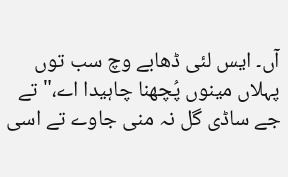آں۔ ایس لئی ڈھابے وچ سب توں پہلاں مینوں پُچھنا چاہیدا اے،" تے جے ساڈی گل نہ منی جاوے تے اسی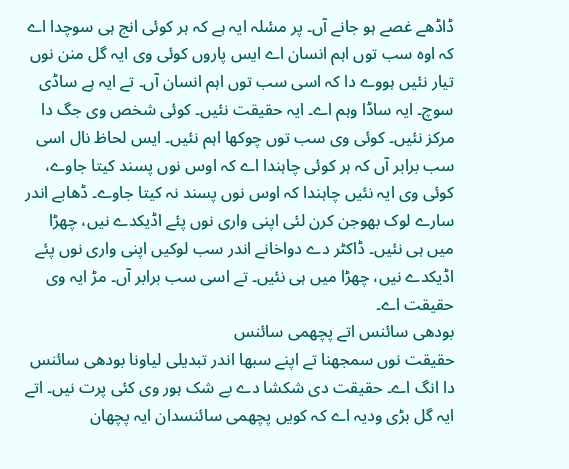ڈاڈھے غصے ہو جانے آں۔ پر مسٔلہ ایہ ہے کہ ہر کوئی انج ہی سوچدا اے کہ اوہ سب توں اہم انسان اے ایس پاروں کوئی وی ایہ گل منن نوں تیار نئیں ہووے دا کہ اسی سب توں اہم انسان آں۔ تے ایہ ہے ساڈی سوچ۔ ایہ ساڈا وہم اے۔ ایہ حقیقت نئیں۔ کوئی شخص وی جگ دا مرکز نئیں۔ کوئی وی سب توں چوکھا اہم نئیں۔ ایس لحاظ نال اسی سب برابر آں کہ ہر کوئی چاہندا اے کہ اوس نوں پسند کیتا جاوے، کوئی وی ایہ نئیں چاہندا کہ اوس نوں پسند نہ کیتا جاوے۔ ڈھابے اندر سارے لوک بھوجن کرن لئی اپنی واری نوں پئے اڈیکدے نیں، چھڑا میں ہی نئیں۔ ڈاکٹر دے دواخانے اندر سب لوکیں اپنی واری نوں پئے اڈیکدے نیں، چھڑا میں ہی نئیں۔ تے اسی سب برابر آں۔ مڑ ایہ وی حقیقت اے۔
بودھی سائنس اتے پچھمی سائنس
حقیقت نوں سمجھنا تے اپنے سبھا اندر تبدیلی لیاونا بودھی سائنس دا انگ اے۔ حقیقت دی شکشا دے بے شک ہور وی کئی پرت نیں۔ اتے ایہ گل بڑی ودیہ اے کہ کویں پچھمی سائنسدان ایہ پچھان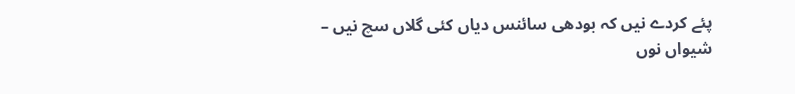پئے کردے نیں کہ بودھی سائنس دیاں کئی گلاں سچ نیں – شیواں نوں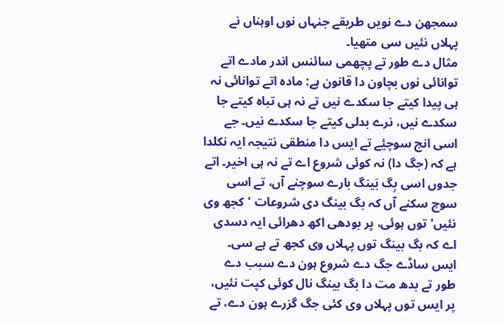سمجھن دے نویں طریقے جنہاں نوں اوہناں نے پہلاں نئیں سی متھیا۔
مثال دے طور تے پچھمی سائنس اندر مادے اتے توانائی نوں بچاون دا قانون ہے: مادہ اتے توانائی نہ ہی پیدا کیتے جا سکدے نیں تے نہ ہی تباہ کیتے جا سکدے نیں، نرے بدلی کیتے جا سکدے نیں۔ جے اسی انج سوچیٔے تے ایس دا منطقی نتیجہ ایہ نکلدا ہے کہ (جگ دا) نہ کوئی شروع اے تے نہ ہی اخیر۔ اتے جدوں اسی بِگ بَینگ بارے سوچنے آں، تے اسی سوچ سکنے آں کہ بگ بینگ دی شروعات 'کجھ وی نئیں' توں ہوئی، پر بودھی اکھ دھرائی ایہ دسدی اے کہ بگ بینگ توں پہلاں وی کجھ تے ہے سی۔ ایس ساڈے جگ دے شروع ہون دے سبب دے طور تے بدھ مت دا بگ بینگ نال کوئی کپت نئیں، پر ایس توں پہلاں وی کئی جگ گزرے ہون دے، تے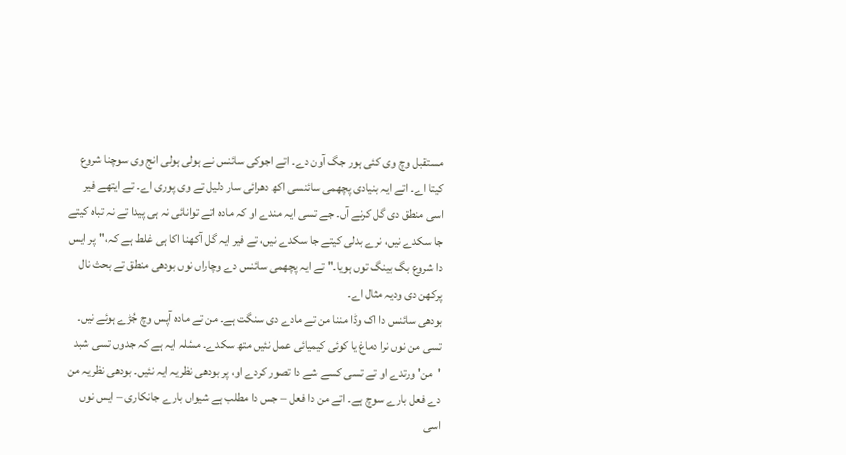مستقبل وچ وی کئی ہور جگ آون دے۔ اتے اجوکی سائنس نے ہولی ہولی انج وی سوچنا شروع کیتا اے۔ اتے ایہ بنیادی پچھمی سائنسی اکھ دھرائی سار دلیل تے وی پوری اے۔ تے ایتھے فیر اسی منطق دی گل کرنے آں۔ جے تسی ایہ مندے او کہ مادہ اتے توانائی نہ ہی پیدا تے نہ تباہ کیتے جا سکدے نیں، نرے بدلی کیتے جا سکدے نیں، تے فیر ایہ گل آکھنا اکا ہی غلط ہے کہ،"پر ایس دا شروع بگ بینگ توں ہویا۔" تے ایہ پچھمی سائنس دے وچاراں نوں بودھی منطق تے بحث نال پرکھن دی ودیہ مثال اے۔
بودھی سائنس دا اک وڈا مننا من تے مادے دی سنگت ہے۔ من تے مادہ آپس وچ جُڑے ہوئے نیں۔ تسی من نوں نرا دماغ یا کوئی کیمیائی عمل نئیں متھ سکدے۔ مسٔلہ ایہ ہے کہ جدوں تسی شبد 'من' ورتدے او تے تسی کسے شے دا تصور کردے او، پر بودھی نظریہ ایہ نئیں۔ بودھی نظریہ من دے فعل بارے سوچ ہے۔ اتے من دا فعل – جس دا مطلب ہے شیواں بارے جانکاری – ایس نوں اسی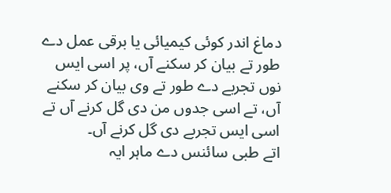دماغ اندر کوئی کیمیائی یا برقی عمل دے طور تے بیان کر سکنے آں، پر اسی ایس نوں تجربے دے طور تے وی بیان کر سکنے آں، تے اسی جدوں من دی گل کرنے آں تے اسی ایس تجربے دی گل کرنے آں۔
اتے طبی سائنس دے ماہر ایہ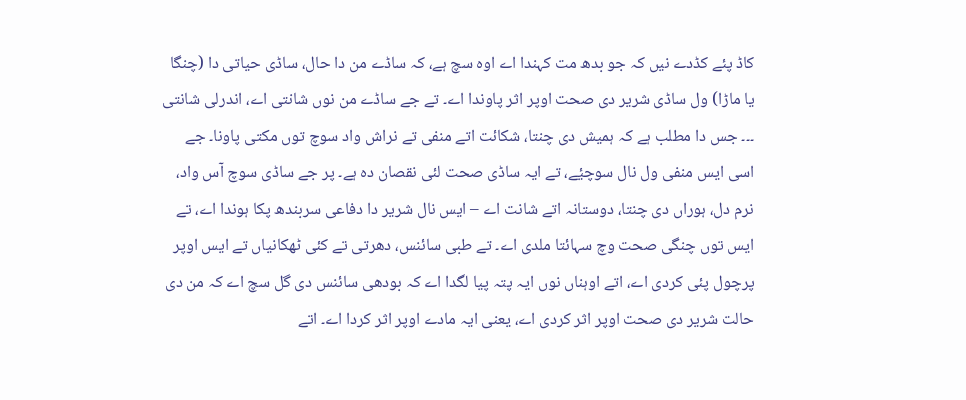کاڈ پئے کڈدے نیں کہ جو بدھ مت کہندا اے اوہ سچ ہے، کہ ساڈے من دا حال، ساڈی حیاتی دا (چنگا یا ماڑا) ول ساڈی شریر دی صحت اوپر اثر پاوندا اے۔ تے جے ساڈے من نوں شانتی اے، اندرلی شانتی ۔۔۔ جس دا مطلب ہے کہ ہمیش دی چنتا، شکائت اتے منفی تے نراش واد سوچ توں مکتی پاونا۔ جے اسی ایس منفی ول نال سوچیٔے، تے ایہ ساڈی صحت لئی نقصان دہ ہے۔ پر جے ساڈی سوچ آس واد، نرم دل، ہوراں دی چنتا، دوستانہ اتے شانت اے – ایس نال شریر دا دفاعی سربندھ پکا ہوندا اے، تے ایس توں چنگی صحت وچ سہائتا ملدی اے۔ تے طبی سائنس، دھرتی تے کئی ٹھکانیاں تے ایس اوپر پرچول پئی کردی اے، اتے اوہناں نوں ایہ پتہ پیا لگدا اے کہ بودھی سائنس دی گل سچ اے کہ من دی حالت شریر دی صحت اوپر اثر کردی اے، یعنی ایہ مادے اوپر اثر کردا اے۔ اتے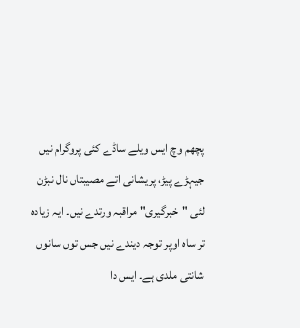پچھم وچ ایس ویلے ساڈے کئی پروگرام نیں جیہڑے پیڑ، پریشانی اتے مصیبتاں نال نبڑن لئی "خبرگیری" مراقبہ ورتدے نیں۔ ایہ زیادہ تر ساہ اوپر توجہ دیندے نیں جس توں سانوں شانتی ملدی ہے۔ ایس دا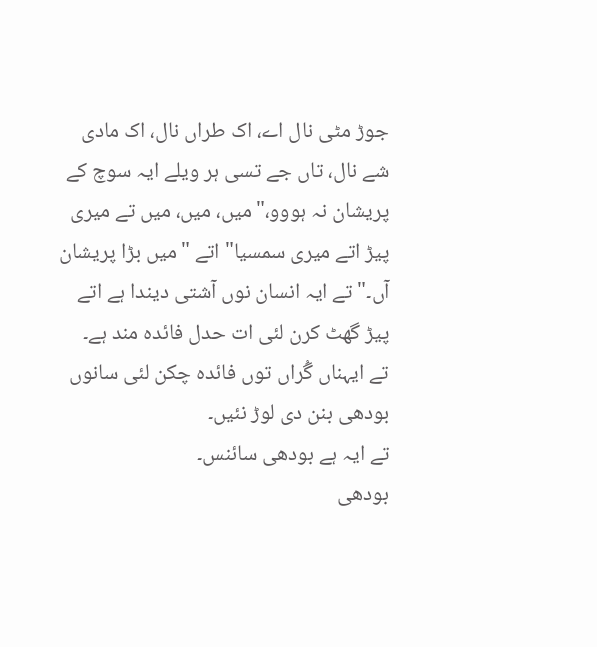جوڑ مٹی نال اے، اک طراں نال، اک مادی شے نال، تاں جے تسی ہر ویلے ایہ سوچ کے پریشان نہ ہووو،"میں، میں، میں تے میری پیڑ اتے میری سمسیا" اتے "میں بڑا پریشان آں۔" تے ایہ انسان نوں آشتی دیندا ہے اتے پیڑ گھٹ کرن لئی ات حدل فائدہ مند ہے۔ تے ایہناں گُراں توں فائدہ چکن لئی سانوں بودھی بنن دی لوڑ نئیں۔
تے ایہ ہے بودھی سائنس۔
بودھی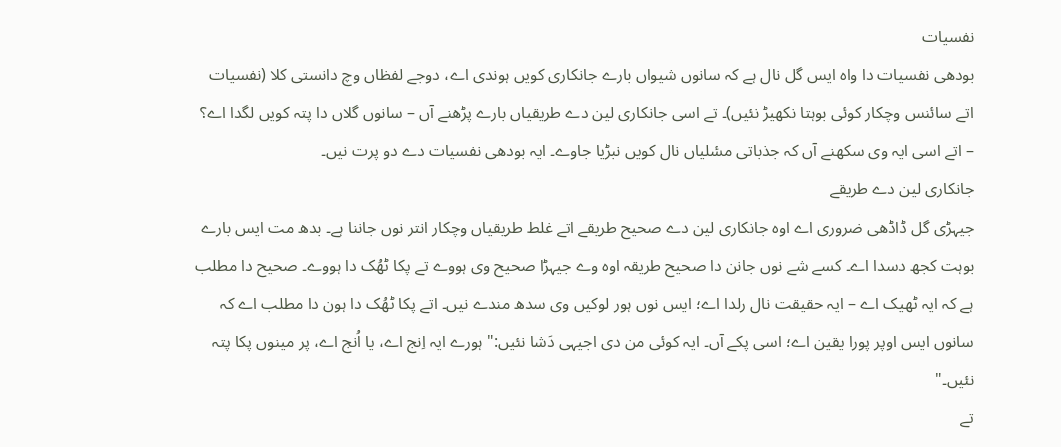نفسیات
بودھی نفسیات دا واہ ایس گل نال ہے کہ سانوں شیواں بارے جانکاری کویں ہوندی اے، دوجے لفظاں وچ دانستی کلا (نفسیات اتے سائنس وچکار کوئی بوہتا نکھیڑ نئیں)۔ تے اسی جانکاری لین دے طریقیاں بارے پڑھنے آں – سانوں گلاں دا پتہ کویں لگدا اے؟ – اتے اسی ایہ وی سکھنے آں کہ جذباتی مسٔلیاں نال کویں نبڑیا جاوے۔ ایہ بودھی نفسیات دے دو پرت نیں۔
جانکاری لین دے طریقے
جیہڑی گل ڈاڈھی ضروری اے اوہ جانکاری لین دے صحیح طریقے اتے غلط طریقیاں وچکار انتر نوں جاننا ہے۔ بدھ مت ایس بارے بوہت کجھ دسدا اے۔ کسے شے نوں جانن دا صحیح طریقہ اوہ وے جیہڑا صحیح وی ہووے تے پکا ٹھُک دا ہووے۔ صحیح دا مطلب ہے کہ ایہ ٹھیک اے – ایہ حقیقت نال رلدا اے؛ ایس نوں ہور لوکیں وی سدھ مندے نیں۔ اتے پکا ٹھُک دا ہون دا مطلب اے کہ سانوں ایس اوپر پورا یقین اے؛ اسی پکے آں۔ ایہ کوئی من دی اجیہی دَشا نئیں:"ہورے ایہ اِنج اے، یا اُنج اے، پر مینوں پکا پتہ نئیں۔"
تے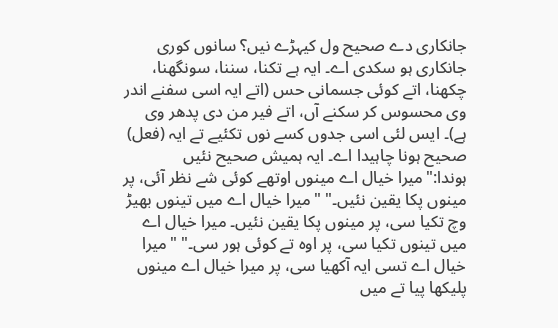جانکاری دے صحیح ول کیہڑے نیں؟ سانوں کوری جانکاری ہو سکدی اے۔ ایہ ہے تکنا، سننا، سونگھنا، چکھنا، اتے کوئی جسمانی حس (اتے ایہ اسی سفنے اندر وی محسوس کر سکنے آں، اتے فیر من دی پدھر وی ہے)۔ ایس لئی اسی جدوں کسے نوں تکئیے تے ایہ (فعل) صحیح ہونا چاہیدا اے۔ ایہ ہمیش صحیح نئیں ہوندا:"میرا خیال اے مینوں اوتھے کوئی شے نظر آئی، پر مینوں پکا یقین نئیں۔" "میرا خیال اے میں تینوں بھیڑ وچ تکیا سی، پر مینوں پکا یقین نئیں۔ میرا خیال اے میں تینوں تکیا سی، پر اوہ تے کوئی ہور سی۔" "میرا خیال اے تسی ایہ آکھیا سی، پر میرا خیال اے مینوں پلیکھا پیا تے میں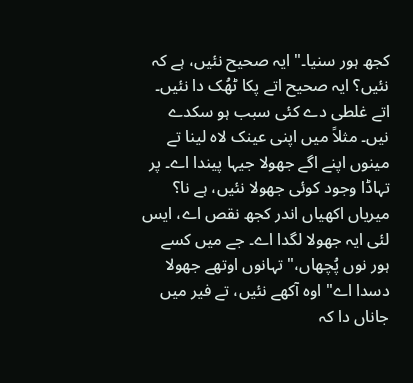کجھ ہور سنیا۔" ایہ صحیح نئیں، ہے کہ نئیں؟ ایہ صحیح اتے پکا ٹھُک دا نئیں۔
اتے غلطی دے کئی سبب ہو سکدے نیں۔ مثلاً میں اپنی عینک لاہ لینا تے مینوں اپنے اگے جھولا جیہا پیندا اے۔ پر تہاڈا وجود کوئی جھولا نئیں، ہے نا؟ میریاں اکھیاں اندر کجھ نقص اے، ایس لئی ایہ جھولا لگدا اے۔ جے میں کسے ہور نوں پُچھاں،"تہانوں اوتھے جھولا دسدا اے" اوہ آکھے نئیں، تے فیر میں جاناں دا کہ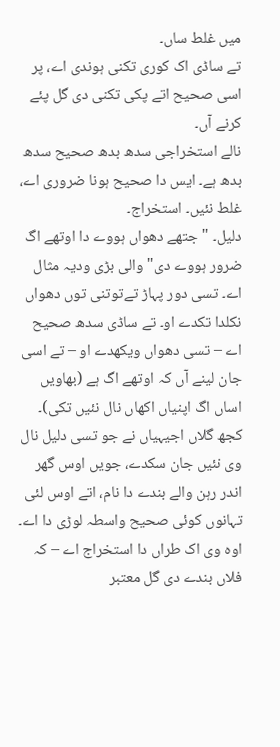میں غلط ساں۔
تے ساڈی اک کوری تکنی ہوندی اے، پر اسی صحیح اتے پکی تکنی دی گل پئے کرنے آں۔
نالے استخراجی سدھ بدھ صحیح سدھ بدھ ہے۔ ایس دا صحیح ہونا ضروری اے، غلط نئیں۔ استخراج۔
دلیل۔ "جتھے دھواں ہووے دا اوتھے اگ ضرور ہووے دی" والی بڑی ودیہ مثال اے۔ تسی دور پہاڑ تےتوتنی توں دھواں نکلدا تکدے او۔ تے ساڈی سدھ صحیح اے – تسی دھواں ویکھدے او – تے اسی جان لینے آں کہ اوتھے اگ ہے (بھاویں اساں اگ اپنیاں اکھاں نال نئیں تکی)۔
کجھ گلاں اجیہیاں نے جو تسی دلیل نال وی نئیں جان سکدے، جویں اوس گھر اندر رہن والے بندے دا نام، اتے اوس لئی تہانوں کوئی صحیح واسطہ لوڑی دا اے۔ اوہ وی اک طراں دا استخراج اے – کہ فلاں بندے دی گل معتبر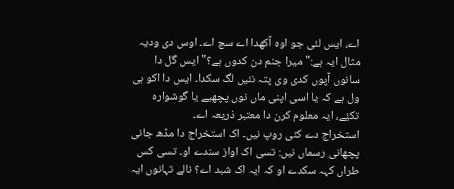اے، ایس لئی جو اوہ آکھدا اے سچ اے۔ اوس دی ودیہ مثال ایہ ہے:" میرا جنم دن کدوں ہے؟" ایس گل دا سانوں آپوں کدی وی پتہ نئیں لگ سکدا۔ ایس دا اکو ہی ول ہے کہ یا اسی اپنی ماں نوں پچھیے یا گوشوارہ تکیٔے، ایہ معلوم کرن دا معتبر ذریعہ اے۔
استخراج دے کئی روپ نیں۔ اک استخراج دا مڈھ جانی پچھانی رسماں نیں: تسی اک اواز سندے او۔ تسی کس طراں کہہ سکدے او کہ ایہ اک شبد اے؟ نالے تہانوں ایہ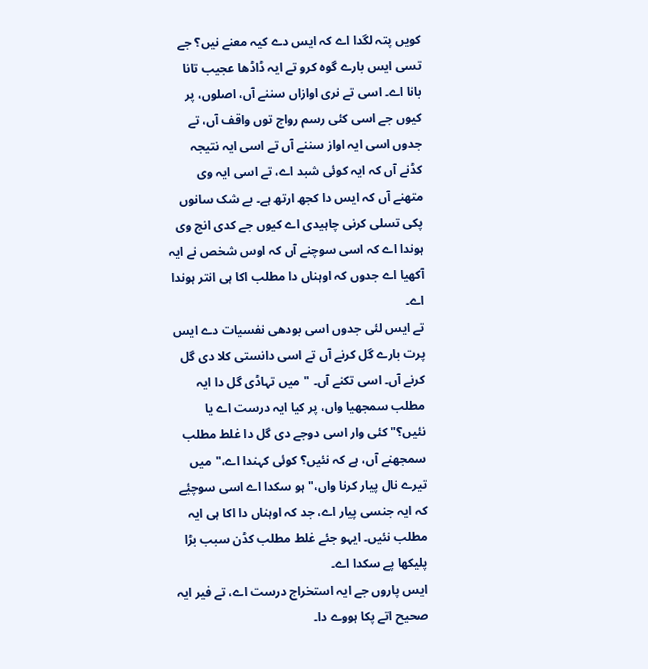کویں پتہ لگدا اے کہ ایس دے کیہ معنے نیں؟ جے تسی ایس بارے گوہ کرو تے ایہ ڈاڈھا عجیب تانا بانا اے۔ اسی تے نری اوازاں سننے آں، اصلوں، پر کیوں جے اسی کئی رسم رواج توں واقف آں، تے جدوں اسی ایہ اواز سننے آں تے اسی ایہ نتیجہ کڈنے آں کہ ایہ کوئی شبد اے، تے اسی ایہ وی متھنے آں کہ ایس دا کجھ ارتھ ہے۔ بے شک سانوں پکی تسلی کرنی چاہیدی اے کیوں جے کدی انج وی ہوندا اے کہ اسی سوچنے آں کہ اوس شخص نے ایہ آکھیا اے جدوں کہ اوہناں دا مطلب اکا ہی انتر ہوندا اے۔
تے ایس لئی جدوں اسی بودھی نفسیات دے ایس پرت بارے گل کرنے آں تے اسی دانستی کلا دی گل کرنے آں۔ اسی تکنے آں۔ "میں تہاڈی گل دا ایہ مطلب سمجھیا واں، پر کیا ایہ درست اے یا نئیں؟" کئی وار اسی دوجے دی گل دا غلط مطلب سمجھنے آں، ہے کہ نئیں؟ کوئی کہندا اے،"میں تیرے نال پیار کرنا واں،" ہو سکدا اے اسی سوچیٔے کہ ایہ جنسی پیار اے، جد کہ اوہناں دا اکا ہی ایہ مطلب نئیں۔ ایہو جئے غلط مطلب کڈن سبب بڑا پلیکھا پے سکدا اے۔
ایس پاروں جے ایہ استخراج درست اے، تے فیر ایہ صحیح اتے پکا ہووے دا۔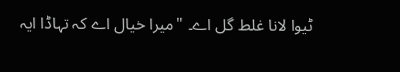ٹیوا لانا غلط گل اے۔ "میرا خیال اے کہ تہاڈا ایہ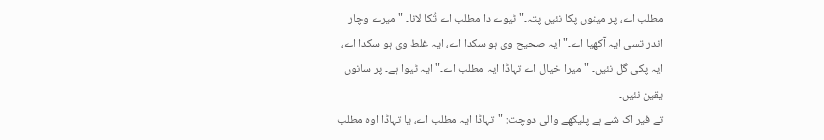مطلب اے، پر مینوں پکا نئیں پتہ۔" ٹیوے دا مطلب اے تُکا لانا۔ "میرے وچار اندر تسی ایہ آکھیا اے۔" ایہ صحیح وی ہو سکدا اے، ایہ غلط وی ہو سکدا اے، ایہ پکی گل نئیں۔ "میرا خیال اے تہاڈا ایہ مطلب اے۔" ایہ ٹیوا ہے۔ پر سانوں یقین نئیں۔
تے فیر اک شے ہے پلیکھے والی دوچت: "تہاڈا ایہ مطلب اے، یا تہاڈا اوہ مطلب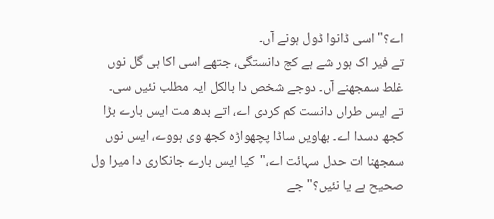اے؟" اسی ڈانوا ڈول ہونے آں۔
تے فیر اک ہور شے ہے کج دانستگی، جتھے اسی اکا ہی گل نوں غلط سمجھنے آں۔ دوجے شخص دا بالکل ایہ مطلب نئیں سی۔
تے ایس طراں دانست کم کردی اے، اتے بدھ مت ایس بارے بڑا کجھ دسدا اے۔ بھاویں ساڈا پچھواڑہ کجھ وی ہووے، ایس نوں سمجھنا ات حدل سہائت اے،"کیا ایس بارے جانکاری دا میرا ول صحیح ہے یا نئیں؟" جے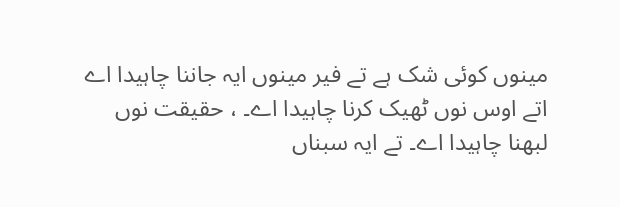مینوں کوئی شک ہے تے فیر مینوں ایہ جاننا چاہیدا اے اتے اوس نوں ٹھیک کرنا چاہیدا اے۔ ، حقیقت نوں لبھنا چاہیدا اے۔ تے ایہ سبناں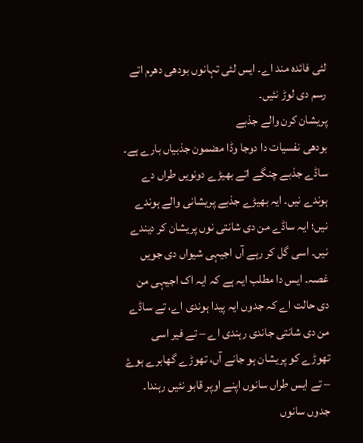لئی فائدہ مند اے۔ ایس لئی تہانوں بودھی دھرم اتے رسم دی لوڑ نئیں۔
پریشان کرن والے جذبے
بودھی نفسیات دا دوجا وڈا مضمون جذبیاں بارے ہے۔ ساڈے جذبے چنگے اتے بھیڑے دونویں طراں دے ہوندے نیں۔ ایہ بھیڑے جذبے پریشانی والے ہوندے نیں؛ ایہ ساڈے من دی شانتی نوں پریشان کر دیندے نیں۔ اسی گل کر رہے آں اجیہی شیواں دی جویں غصہ۔ ایس دا مطلب ایہ ہے کہ ایہ اک اجیہی من دی حالت اے کہ جدوں ایہ پیدا ہوندی اے، تے ساڈے من دی شانتی جاندی رہندی اے – تے فیر اسی تھوڑے کو پریشان ہو جانے آں، تھوڑے گھابرے ہوۓ – تے ایس طراں سانوں اپنے اوپر قابو نئیں رہندا۔ جدوں سانوں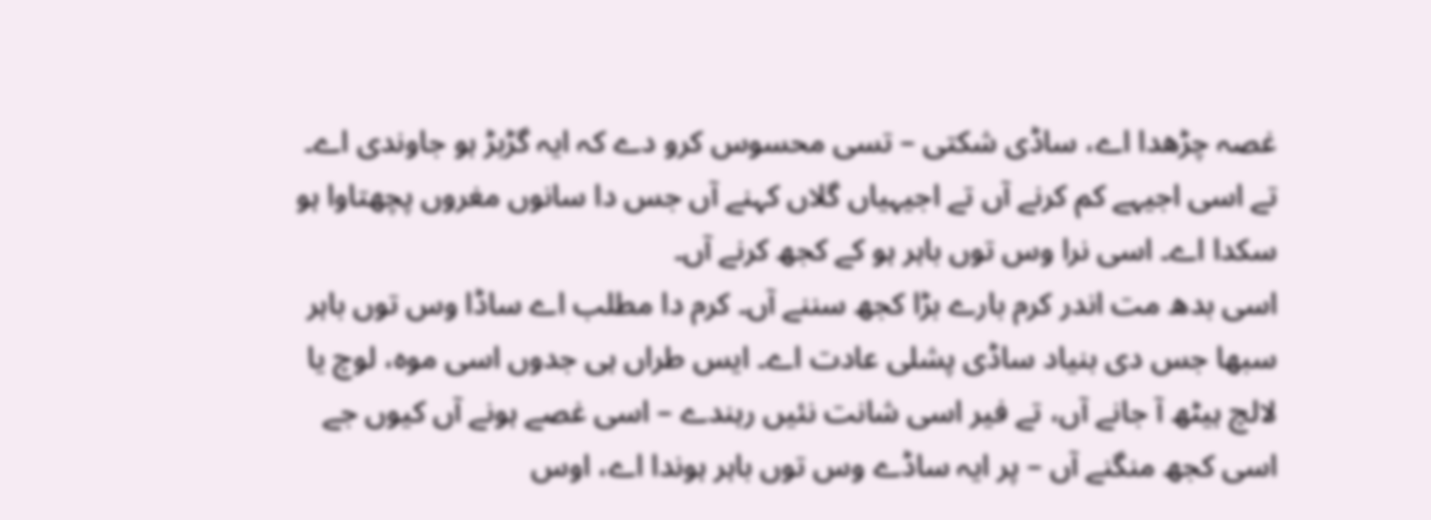غصہ چڑھدا اے، ساڈی شکتی – تسی محسوس کرو دے کہ ایہ گڑبڑ ہو جاوندی اے۔ تے اسی اجیہے کم کرنے آں تے اجیہیاں گلاں کہنے آں جس دا سانوں مغروں پچھتاوا ہو سکدا اے۔ اسی نرا وس توں باہر ہو کے کجھ کرنے آں۔
اسی بدھ مت اندر کرم بارے بڑا کجھ سننے آں۔ کرم دا مطلب اے ساڈا وس توں باہر سبھا جس دی بنیاد ساڈی پشلی عادت اے۔ ایس طراں ہی جدوں اسی موہ، لوچ یا لالچ ہیٹھ آ جانے آں، تے فیر اسی شانت نئیں رہندے – اسی غصے ہونے آں کیوں جے اسی کجھ منگنے آں – پر ایہ ساڈے وس توں باہر ہوندا اے، اوس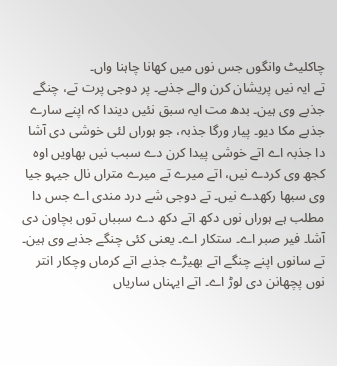چاکلیٹ وانگوں جس نوں میں کھانا چاہنا واں۔
تے ایہ نیں پریشان کرن والے جذبے۔ پر دوجی پرت تے، چنگے جذبے وی ہین۔ بدھ مت ایہ سبق نئیں دیندا کہ اپنے سارے جذبے مکا دیو۔ پیار ورگا جذبہ، جو ہوراں لئی خوشی دی آشا دا جذبہ اے اتے خوشی پیدا کرن دے سبب نیں بھاویں اوہ کجھ وی کردے نیں، اتے میرے تے میرے متراں نال جیہو جیا وی سبھا رکھدے نیں۔ تے دوجی شے درد مندی اے جس دا مطلب ہے ہوراں نوں دکھ اتے دکھ دے سبباں توں بچاون دی آشا۔ فیر صبر اے۔ ستکار اے۔ یعنی کئی چنگے جذبے وی ہین۔ تے سانوں اپنے چنگے اتے بھیڑے جذبے اتے کرماں وچکار انتر نوں پچھانن دی لوڑ اے۔ اتے ایہناں ساریاں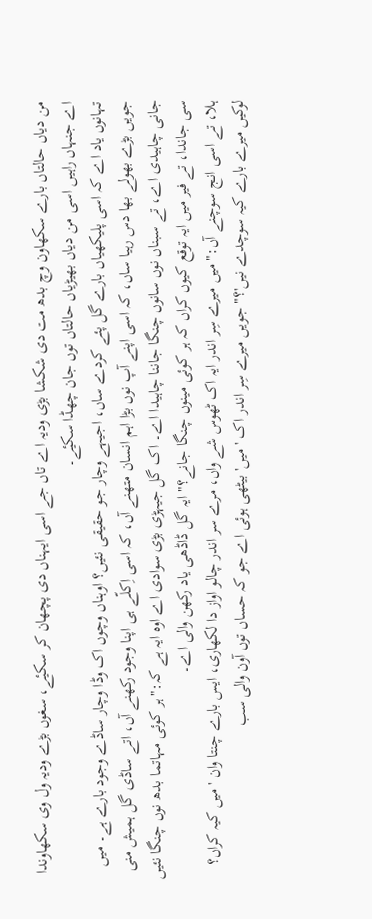من دیاں حالتاں بارے سکھاون وچ بدھ مت دی شکشا بڑی ودیہ اے تاں جے اسی ایہناں دی پچھان کر سکیٔے، سغوں بڑے ودیہ ول وی سکھاوندا اے جنہاں راہیں اسی من دیاں بھیڑیاں حالتاں توں جان چھڈا سکیٔے۔
تہانوں یاد اے کہ اسی پلیکھیاں بارے گل پئے کردے ساں، اجیہے وچار جو حقیقی نئیں؟ اوہناں وچوں اک وڈا وچار ساڈے وجود بارے ہے۔ میں جویں بڑے بھولے بھا دس رہیا ساں، کہ اسی اپنے آپ نوں بڑا اہم انسان متھنے آں، کہ اسی اِکلّے ہی اپنا وجود رکھنے آں، اتے ساڈی گل ہمیش منی جانی چاہیدی اے، تے سبناں نوں سانوں چنگا جاننا چاہیدا اے۔ اک گل جیہڑی بڑی سوادی اے اوہ ایہ ہے کہ:"ہر کوئی مہاتما بدھ نوں چنگا نئیں سی جاندا، تے فیر میں ایہ توقع کیوں کراں کہ ہر کوئی مینوں چنگا جانے؟" ایہ گل ڈاڈھی یاد رکھن والی اے۔
ہلا، تے اسی انج سوچنے آں:"میں میرے سِر اندر ایہ اک ٹھوس شے واں، مرے سر اندر چالو اواز دا لکھاری، ایس بارے چنتا وان 'میں کیہ کراں؟ لوکیں میرے بارے کیہ سوچدے نیں'؟" جویں میرے سِر اندر اک 'میں' بیٹھی ہوئی اے جو کہ حساں توں آون والی سب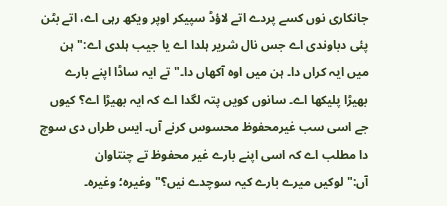جانکاری نوں کسے پردے اتے لاؤڈ سپیکر اوپر ویکھ رہی اے، اتے بٹن پئی دباوندی اے جس نال شریر ہلدا اے یا جیب ہلدی اے:"ہن میں ایہ کراں دا۔ ہن میں اوہ آکھاں دا۔" تے ایہ ساڈا اپنے بارے بھیڑا پلیکھا اے۔ سانوں کویں پتہ لگدا اے کہ ایہ بھیڑا اے؟ کیوں جے اسی سب غیرمحفوظ محسوس کرنے آں۔ ایس طراں دی سوچ دا مطلب اے کہ اسی اپنے بارے غیر محفوظ تے چنتاوان آں:"لوکیں میرے بارے کیہ سوچدے نیں؟" وغیرہ؛ وغیرہ۔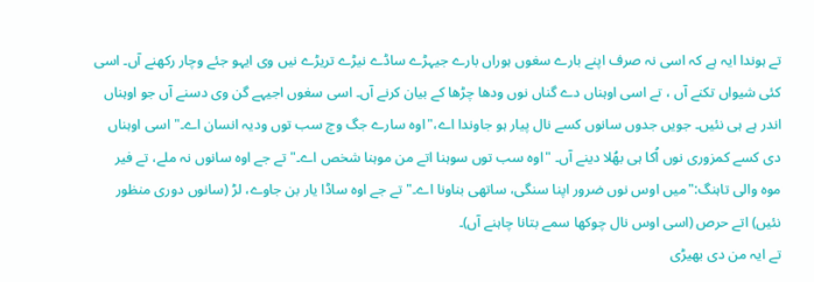تے ہوندا ایہ ہے کہ اسی نہ صرف اپنے بارے سغوں ہوراں بارے جیہڑے ساڈے نیڑے تریڑے نیں وی ایہو جئے وچار رکھنے آں۔ اسی کئی شیواں تکنے آں ، تے اسی اوہناں دے گناں نوں ودھا چڑھا کے بیان کرنے آں۔ اسی سغوں اجیہے گن وی دسنے آں جو اوہناں اندر ہے ہی نئیں۔ جویں جدوں سانوں کسے نال پیار ہو جاوندا اے،"اوہ سارے جگ وچ سب توں ودیہ انسان اے۔" اسی اوہناں دی کسے کمزوری نوں اُکا ہی بھُلا دینے آں۔ "اوہ سب توں سوہنا اتے من موہنا شخص اے۔" تے جے اوہ سانوں نہ ملے، تے فیر موہ والی تاہنگ:"میں اوس نوں ضرور اپنا سنگی، ساتھی بناونا اے۔" تے جے اوہ ساڈا یار بن جاوے، لڑ (سانوں دوری منظور نئیں) اتے حرص (اسی اوس نال چوکھا سمے بتانا چاہنے آں)۔
تے ایہ من دی بھیڑی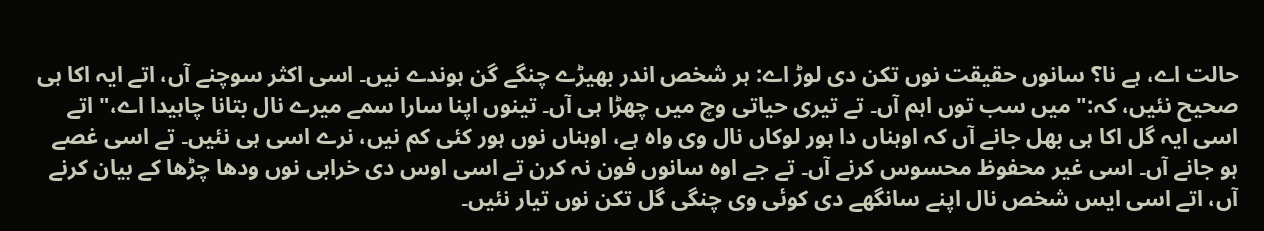حالت اے، ہے نا؟ سانوں حقیقت نوں تکن دی لوڑ اے: ہر شخص اندر بھیڑے چنگے گن ہوندے نیں۔ اسی اکثر سوچنے آں، اتے ایہ اکا ہی صحیح نئیں، کہ:" میں سب توں اہم آں۔ تے تیری حیاتی وچ میں چھڑا ہی آں۔ تینوں اپنا سارا سمے میرے نال بتانا چاہیدا اے،" اتے اسی ایہ گل اکا ہی بھل جانے آں کہ اوہناں دا ہور لوکاں نال وی واہ ہے، اوہناں نوں ہور کئی کم نیں، نرے اسی ہی نئیں۔ تے اسی غصے ہو جانے آں۔ اسی غیر محفوظ محسوس کرنے آں۔ تے جے اوہ سانوں فون نہ کرن تے اسی اوس دی خرابی نوں ودھا چڑھا کے بیان کرنے آں، اتے اسی ایس شخص نال اپنے سانگھے دی کوئی وی چنگی گل تکن نوں تیار نئیں۔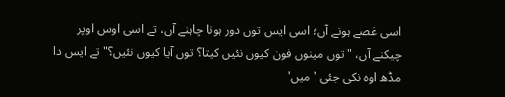اسی غصے ہونے آں؛ اسی ایس توں دور ہونا چاہنے آں، تے اسی اوس اوپر چیکنے آں، "توں مینوں فون کیوں نئیں کیتا؟ توں آیا کیوں نئیں؟" تے ایس دا مڈھ اوہ نکی جئی 'میں'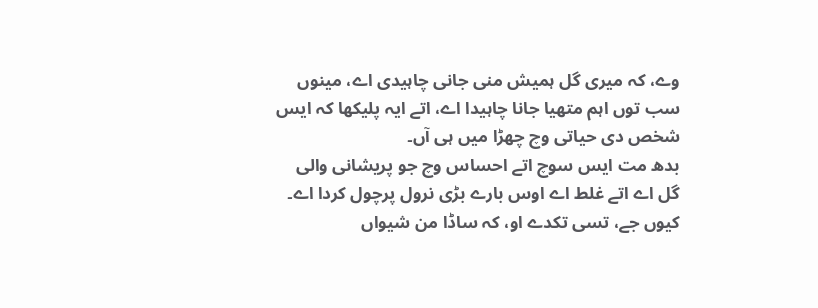وے، کہ میری گل ہمیش منی جانی چاہیدی اے، مینوں سب توں اہم متھیا جانا چاہیدا اے، اتے ایہ پلیکھا کہ ایس شخص دی حیاتی وچ چھڑا میں ہی آں۔
بدھ مت ایس سوچ اتے احساس وچ جو پریشانی والی گل اے اتے غلط اے اوس بارے بڑی نرول پرچول کردا اے۔ کیوں جے، تسی تکدے او، کہ ساڈا من شیواں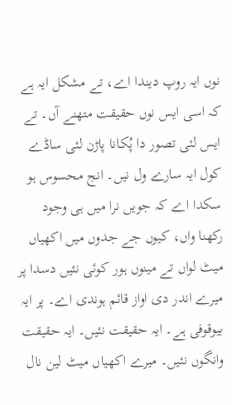نوں ایہ روپ دیندا اے، تے مشکل ایہ ہے کہ اسی ایس نوں حقیقت متھنے آں۔ تے ایس لئی تصور دا پُکانا پاڑن لئی ساڈے کول ایہ سارے ول نیں۔ انج محسوس ہو سکدا اے کہ جویں نرا میں ہی وجود رکھنا واں، کیوں جے جدوں میں اکھیاں میٹ لواں تے مینوں ہور کوئی نئیں دسدا پر میرے اندر دی اواز قائم ہوندی اے۔ پر ایہ بیوقوفی ہے۔ ایہ حقیقت نئیں۔ ایہ حقیقت وانگوں نئیں۔ میرے اکھیاں میٹ لین نال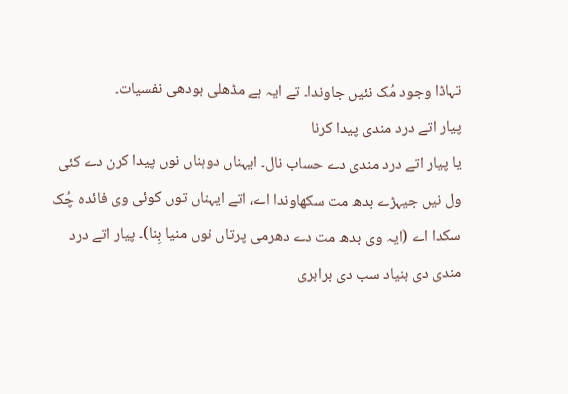تہاڈا وجود مُک نئیں جاوندا۔ تے ایہ ہے مڈھلی بودھی نفسیات۔
پیار اتے درد مندی پیدا کرنا
یا پیار اتے درد مندی دے حساب نال۔ ایہناں دوہناں نوں پیدا کرن دے کئی ول نیں جیہڑے بدھ مت سکھاوندا اے، اتے ایہناں توں کوئی وی فائدہ چُک سکدا اے (ایہ وی بدھ مت دے دھرمی پرتاں نوں منیا بِنا)۔ پیار اتے درد مندی دی بنیاد سب دی برابری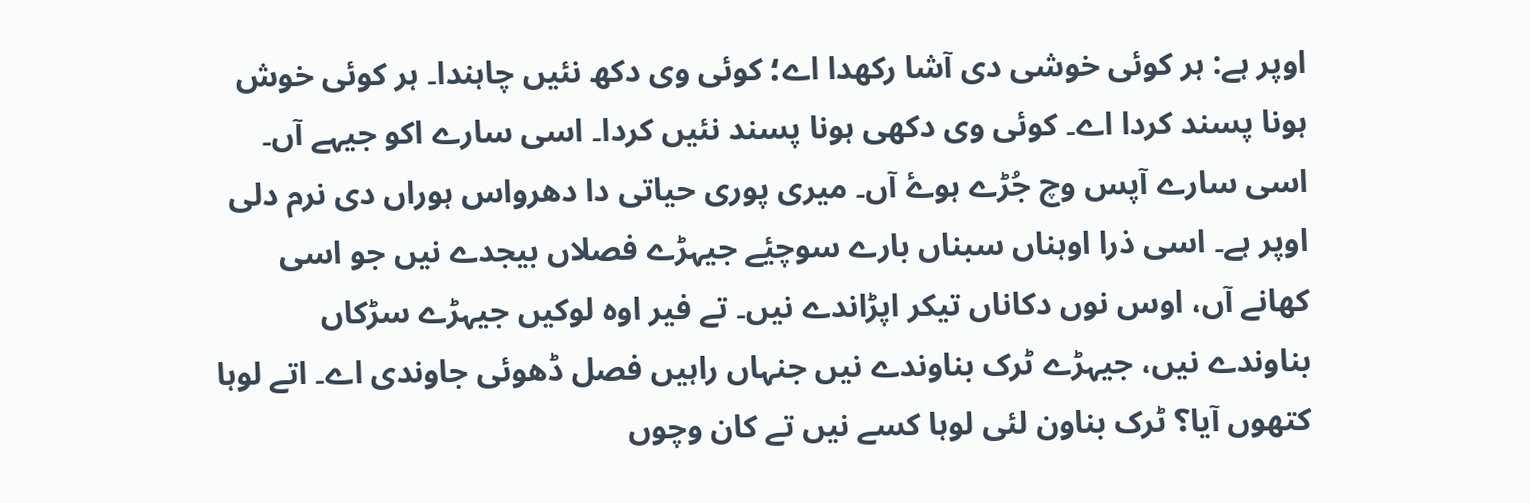اوپر ہے: ہر کوئی خوشی دی آشا رکھدا اے؛ کوئی وی دکھ نئیں چاہندا۔ ہر کوئی خوش ہونا پسند کردا اے۔ کوئی وی دکھی ہونا پسند نئیں کردا۔ اسی سارے اکو جیہے آں۔
اسی سارے آپس وچ جُڑے ہوۓ آں۔ میری پوری حیاتی دا دھرواس ہوراں دی نرم دلی اوپر ہے۔ اسی ذرا اوہناں سبناں بارے سوچیٔے جیہڑے فصلاں بیجدے نیں جو اسی کھانے آں، اوس نوں دکاناں تیکر اپڑاندے نیں۔ تے فیر اوہ لوکیں جیہڑے سڑکاں بناوندے نیں، جیہڑے ٹرک بناوندے نیں جنہاں راہیں فصل ڈھوئی جاوندی اے۔ اتے لوہا کتھوں آیا؟ ٹرک بناون لئی لوہا کسے نیں تے کان وچوں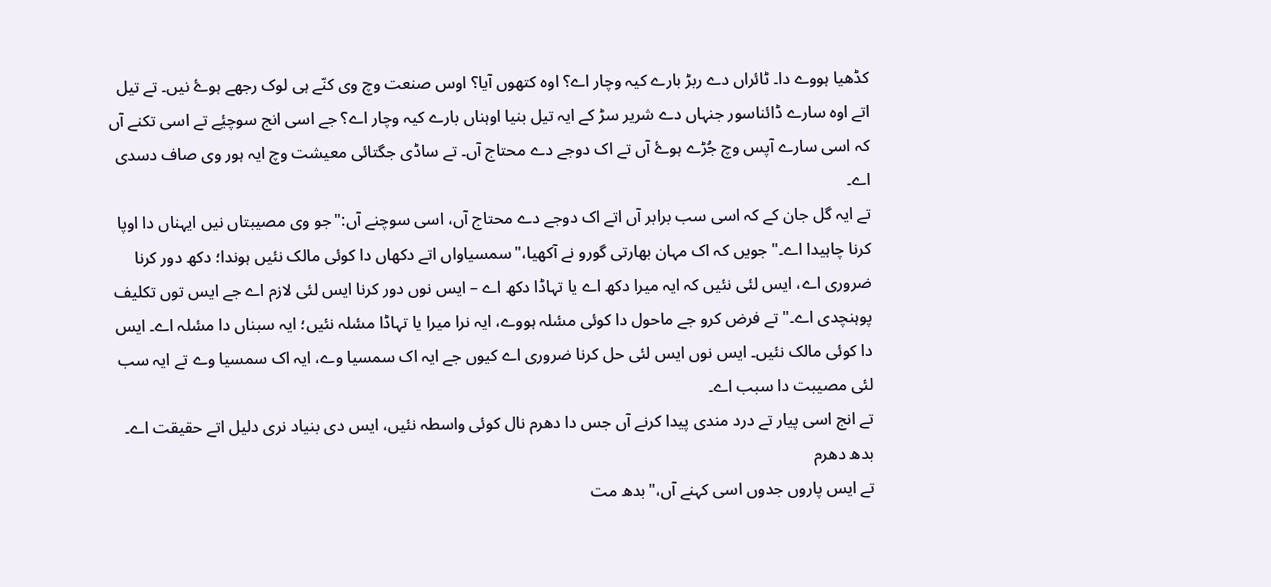کڈھیا ہووے دا۔ ٹائراں دے ربڑ بارے کیہ وچار اے؟ اوہ کتھوں آیا؟ اوس صنعت وچ وی کنّے ہی لوک رجھے ہوۓ نیں۔ تے تیل اتے اوہ سارے ڈائناسور جنہاں دے شریر سڑ کے ایہ تیل بنیا اوہناں بارے کیہ وچار اے؟ جے اسی انج سوچیٔے تے اسی تکنے آں کہ اسی سارے آپس وچ جُڑے ہوۓ آں تے اک دوجے دے محتاج آں۔ تے ساڈی جگتائی معیشت وچ ایہ ہور وی صاف دسدی اے۔
تے ایہ گل جان کے کہ اسی سب برابر آں اتے اک دوجے دے محتاج آں، اسی سوچنے آں:"جو وی مصیبتاں نیں ایہناں دا اوپا کرنا چاہیدا اے۔" جویں کہ اک مہان بھارتی گورو نے آکھیا،"سمسیاواں اتے دکھاں دا کوئی مالک نئیں ہوندا؛ دکھ دور کرنا ضروری اے، ایس لئی نئیں کہ ایہ میرا دکھ اے یا تہاڈا دکھ اے – ایس نوں دور کرنا ایس لئی لازم اے جے ایس توں تکلیف پوہنچدی اے۔" تے فرض کرو جے ماحول دا کوئی مسٔلہ ہووے، ایہ نرا میرا یا تہاڈا مسٔلہ نئیں؛ ایہ سبناں دا مسٔلہ اے۔ ایس دا کوئی مالک نئیں۔ ایس نوں ایس لئی حل کرنا ضروری اے کیوں جے ایہ اک سمسیا وے، ایہ اک سمسیا وے تے ایہ سب لئی مصیبت دا سبب اے۔
تے انج اسی پیار تے درد مندی پیدا کرنے آں جس دا دھرم نال کوئی واسطہ نئیں، ایس دی بنیاد نری دلیل اتے حقیقت اے۔
بدھ دھرم
تے ایس پاروں جدوں اسی کہنے آں،"بدھ مت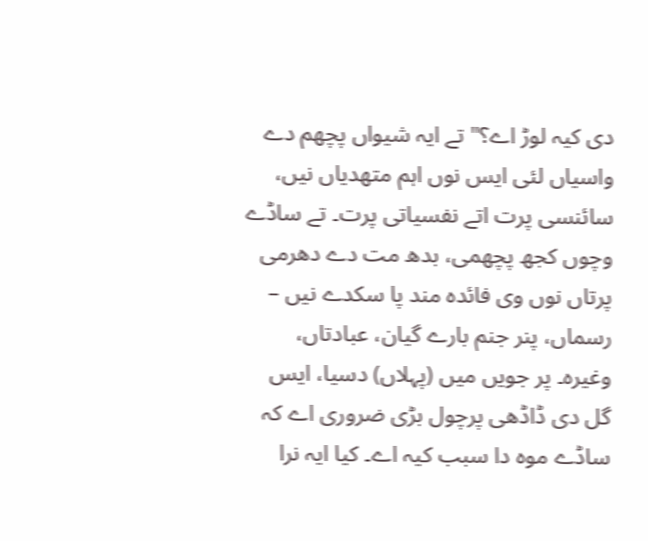دی کیہ لوڑ اے؟" تے ایہ شیواں پچھم دے واسیاں لئی ایس نوں اہم متھدیاں نیں، سائنسی پرت اتے نفسیاتی پرت۔ تے ساڈے وچوں کجھ پچھمی، بدھ مت دے دھرمی پرتاں نوں وی فائدہ مند پا سکدے نیں – رسماں، پنر جنم بارے گیان، عبادتاں، وغیرہ۔ پر جویں میں (پہلاں) دسیا، ایس گل دی ڈاڈھی پرچول بڑی ضروری اے کہ ساڈے موہ دا سبب کیہ اے۔ کیا ایہ نرا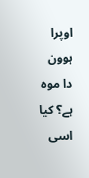اوپرا ہوون دا موہ ہے؟ کیا اسی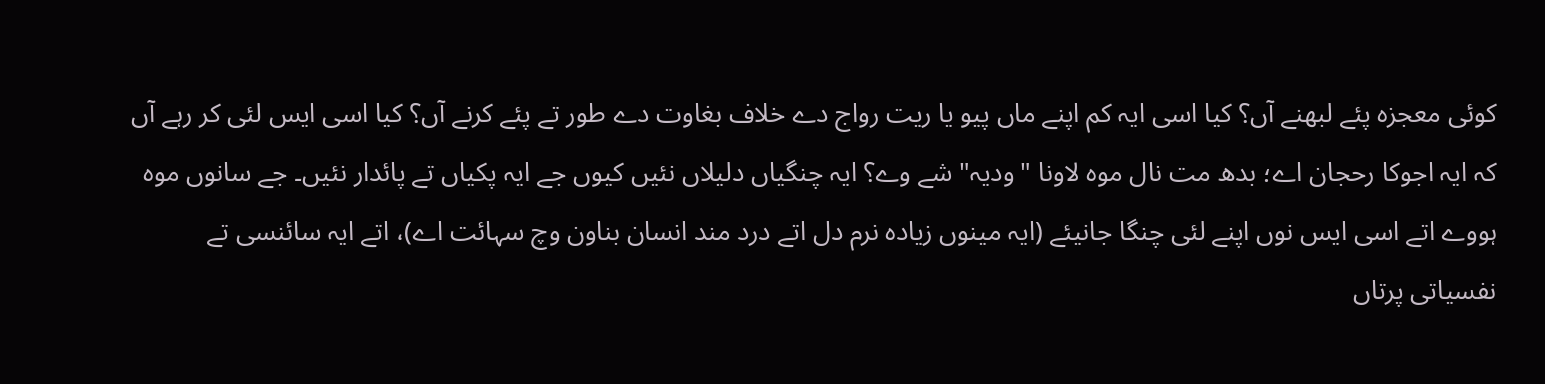کوئی معجزہ پئے لبھنے آں؟ کیا اسی ایہ کم اپنے ماں پیو یا ریت رواج دے خلاف بغاوت دے طور تے پئے کرنے آں؟ کیا اسی ایس لئی کر رہے آں کہ ایہ اجوکا رحجان اے؛ بدھ مت نال موہ لاونا "ودیہ" شے وے؟ ایہ چنگیاں دلیلاں نئیں کیوں جے ایہ پکیاں تے پائدار نئیں۔ جے سانوں موہ ہووے اتے اسی ایس نوں اپنے لئی چنگا جانیئے (ایہ مینوں زیادہ نرم دل اتے درد مند انسان بناون وچ سہائت اے)، اتے ایہ سائنسی تے نفسیاتی پرتاں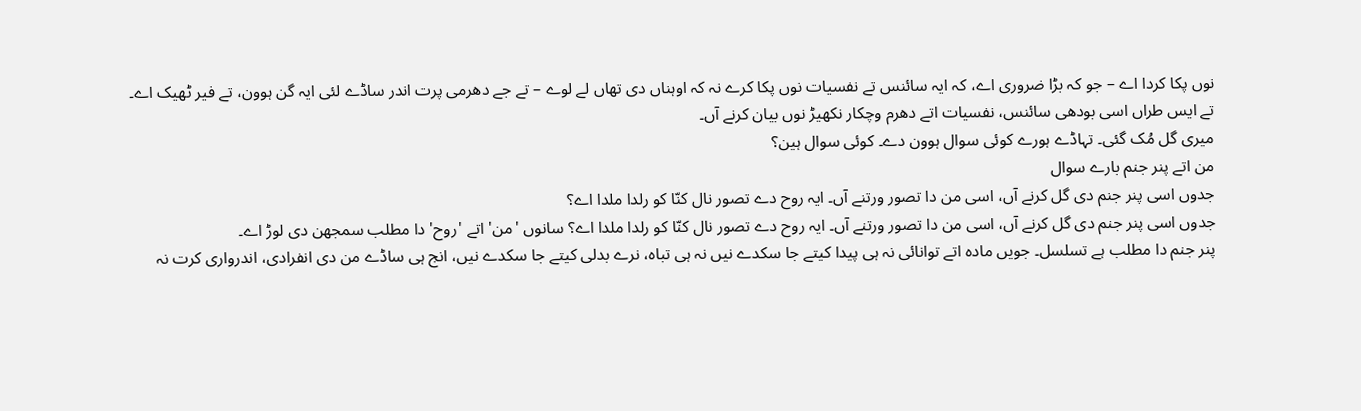نوں پکا کردا اے – جو کہ بڑا ضروری اے، کہ ایہ سائنس تے نفسیات نوں پکا کرے نہ کہ اوہناں دی تھاں لے لوے – تے جے دھرمی پرت اندر ساڈے لئی ایہ گن ہوون، تے فیر ٹھیک اے۔
تے ایس طراں اسی بودھی سائنس، نفسیات اتے دھرم وچکار نکھیڑ نوں بیان کرنے آں۔
میری گل مُک گئی۔ تہاڈے ہورے کوئی سوال ہوون دے۔ کوئی سوال ہین؟
من اتے پنر جنم بارے سوال
جدوں اسی پنر جنم دی گل کرنے آں، اسی من دا تصور ورتنے آں۔ ایہ روح دے تصور نال کنّا کو رلدا ملدا اے؟
جدوں اسی پنر جنم دی گل کرنے آں، اسی من دا تصور ورتنے آں۔ ایہ روح دے تصور نال کنّا کو رلدا ملدا اے؟ سانوں 'من' اتے 'روح' دا مطلب سمجھن دی لوڑ اے۔
پنر جنم دا مطلب ہے تسلسل۔ جویں مادہ اتے توانائی نہ ہی پیدا کیتے جا سکدے نیں نہ ہی تباہ، نرے بدلی کیتے جا سکدے نیں، انج ہی ساڈے من دی انفرادی، اندرواری کرت نہ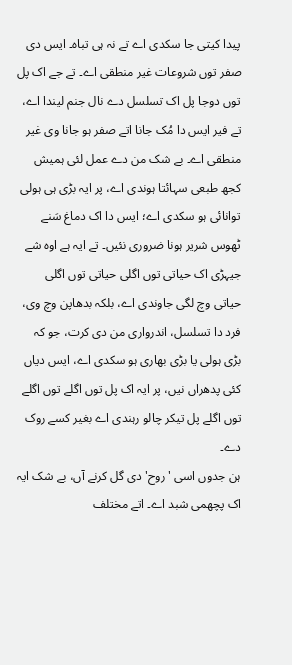پیدا کیتی جا سکدی اے تے نہ ہی تباہ۔ ایس دی صفر توں شروعات غیر منطقی اے۔ تے جے اک پل توں دوجا پل اک تسلسل دے نال جنم لیندا اے، تے فیر ایس دا مُک جانا اتے صفر ہو جانا وی غیر منطقی اے۔ بے شک من دے عمل لئی ہمیش کجھ طبعی سہائتا ہوندی اے، پر ایہ بڑی ہی ہولی توانائی ہو سکدی اے؛ ایس دا اک دماغ سَنے ٹھوس شریر ہونا ضروری نئیں۔ تے ایہ ہے اوہ شے جیہڑی اک حیاتی توں اگلی حیاتی توں اگلی حیاتی وچ لگی جاوندی اے، بلکہ بدھاپن وچ وی، فرد دا تسلسل، اندرواری من دی کرت، جو کہ بڑی ہولی یا بڑی بھاری ہو سکدی اے، ایس دیاں کئی پدھراں نیں، پر ایہ اک پل توں اگلے توں اگلے توں اگلے پل تیکر چالو رہندی اے بغیر کسے روک دے۔
ہن جدوں اسی 'روح' دی گل کرنے آں، بے شک ایہ اک پچھمی شبد اے۔ اتے مختلف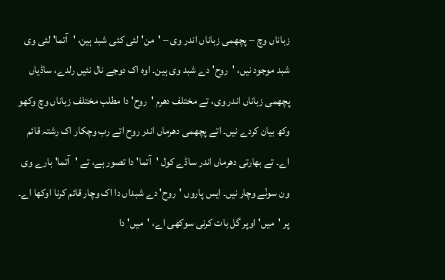زباناں وچ – پچھمی زباناں اندر وی – 'من' لئی کئی شبد ہین، 'آتما' لئی وی شبد موجود نیں، 'روح' دے شبد وی ہین۔ اوہ اک دوجے نال نئیں رلدے، ساڈیاں پچھمی زباناں اندر وی، تے مختلف دھرم 'روح' دا مطلب مختلف زباناں وچ وکھو وکھ بیان کردے نیں۔ اتے پچھمی دھرماں اندر روح اتے رب وچکار اک رشتہ قائم اے۔ تے بھارتی دھرماں اندر ساڈے کول 'آتما' دا تصور ہے، تے 'آتما' بارے وی ون سونّے وچار نیں۔ ایس پاروں 'روح' دے شبداں دا اک وچار قائم کرنا اوکھا اے۔
پر 'میں' اوپر گل بات کرنی سوکھی اے، 'میں' دا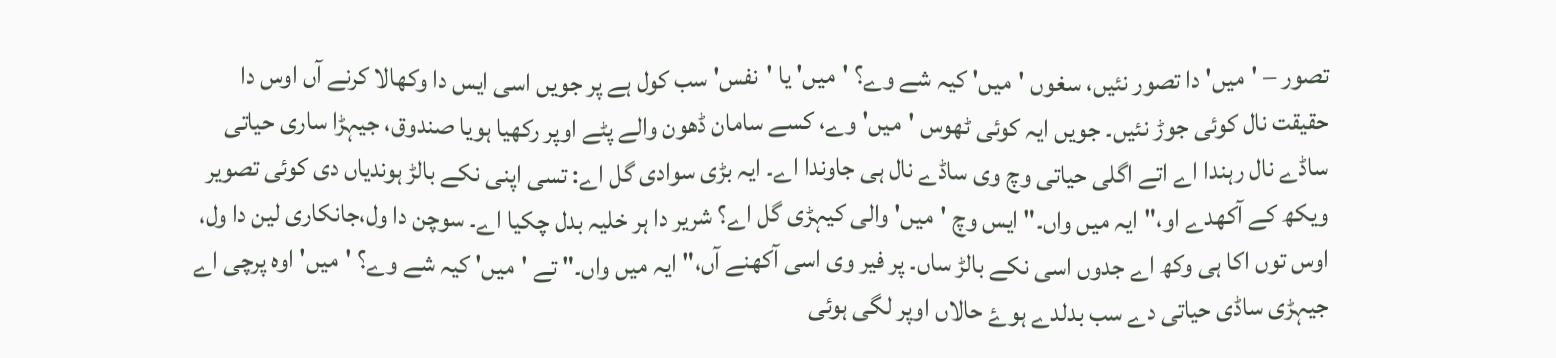تصور – 'میں' دا تصور نئیں، سغوں 'میں' کیہ شے وے؟ 'میں' یا 'نفس' سب کول ہے پر جویں اسی ایس دا وکھالا کرنے آں اوس دا حقیقت نال کوئی جوڑ نئیں۔ جویں ایہ کوئی ٹھوس 'میں' وے، کسے سامان ڈھون والے پٹے اوپر رکھیا ہویا صندوق، جیہڑا ساری حیاتی ساڈے نال رہندا اے اتے اگلی حیاتی وچ وی ساڈے نال ہی جاوندا اے۔ ایہ بڑی سوادی گل اے: تسی اپنی نکے بالڑ ہوندیاں دی کوئی تصویر ویکھ کے آکھدے او،"ایہ میں واں۔" ایس وچ 'میں' والی کیہڑی گل اے؟ شریر دا ہر خلیہ بدل چکیا اے۔ سوچن دا ول،جانکاری لین دا ول، اوس توں اکا ہی وکھ اے جدوں اسی نکے بالڑ ساں۔ پر فیر وی اسی آکھنے آں،"ایہ میں واں۔" تے 'میں' کیہ شے وے؟ 'میں' اوہ پرچی اے جیہڑی ساڈی حیاتی دے سب بدلدے ہوۓ حالاں اوپر لگی ہوئی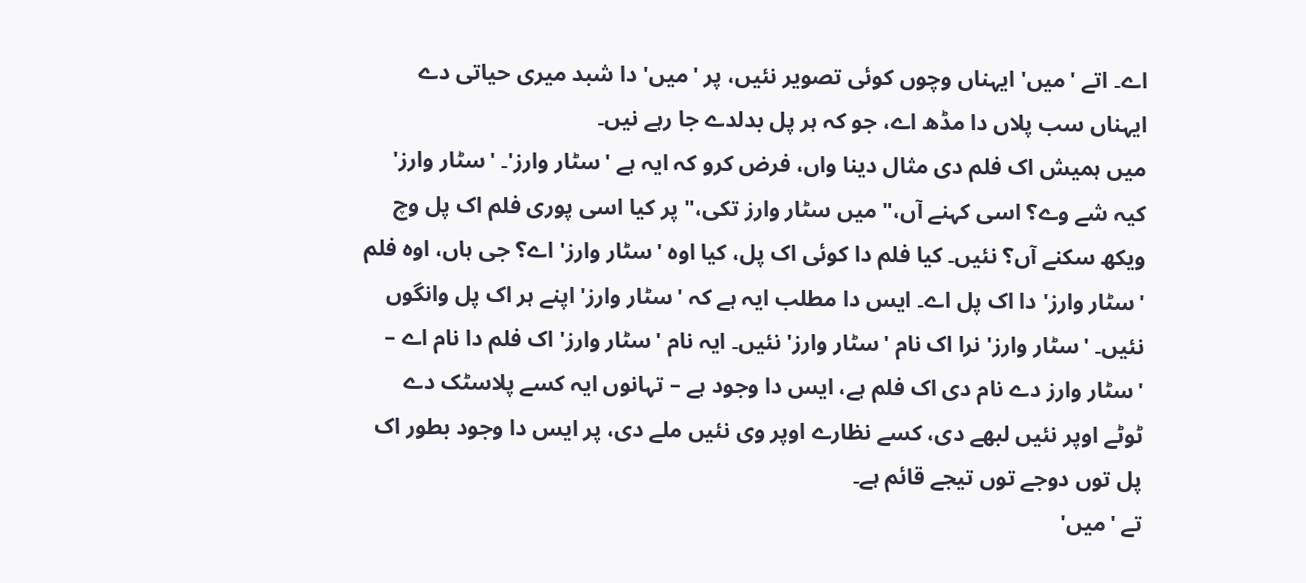اے۔ اتے 'میں' ایہناں وچوں کوئی تصویر نئیں، پر 'میں' دا شبد میری حیاتی دے ایہناں سب پلاں دا مڈھ اے، جو کہ ہر پل بدلدے جا رہے نیں۔
میں ہمیش اک فلم دی مثال دینا واں، فرض کرو کہ ایہ ہے 'سٹار وارز'۔ 'سٹار وارز' کیہ شے وے؟ اسی کہنے آں،" میں سٹار وارز تکی،" پر کیا اسی پوری فلم اک پل وچ ویکھ سکنے آں؟ نئیں۔ کیا فلم دا کوئی اک پل، کیا اوہ 'سٹار وارز' اے؟ جی ہاں، اوہ فلم 'سٹار وارز' دا اک پل اے۔ ایس دا مطلب ایہ ہے کہ 'سٹار وارز' اپنے ہر اک پل وانگوں نئیں۔ 'سٹار وارز' نرا اک نام 'سٹار وارز' نئیں۔ ایہ نام 'سٹار وارز' اک فلم دا نام اے – 'سٹار وارز دے نام دی اک فلم ہے، ایس دا وجود ہے – تہانوں ایہ کسے پلاسٹک دے ٹوٹے اوپر نئیں لبھے دی، کسے نظارے اوپر وی نئیں ملے دی، پر ایس دا وجود بطور اک پل توں دوجے توں تیجے قائم ہے۔
تے 'میں'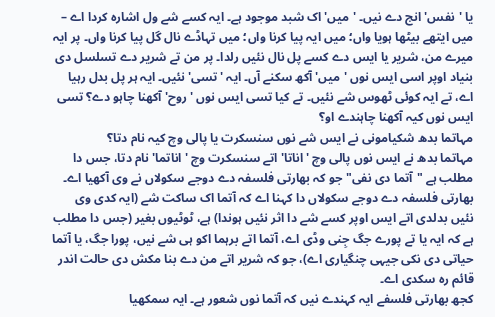یا 'نفس' انج دے نیں۔ 'میں' اک شبد موجود ہے۔ ایہ کسے شے ول اشارہ کردا اے – میں ایتھے بیٹھا ہویا واں؛ میں ایہ پیا کرنا واں؛ میں تہاڈے نال گل پیا کرنا واں۔ پر ایہ میرے من، شریر یا ایس دے کسے پل نال نئیں رلدا۔ پر من تے شریر دے تسلسل دی بنیاد اوپر اسی ایس نوں 'میں' آکھ سکنے آں۔ ایہ 'تسی' نئیں۔ ایہ ہر پل بدل رہیا اے، تے ایہ کوئی ٹھوس شے نئیں۔ تے کیا تسی ایس نوں 'روح' آکھنا چاہو دے؟ تسی ایس نوں کیہ آکھنا چاہندے او؟
مہاتما بدھ شکیامونی نے ایس شے نوں سنسکرت یا پالی وچ کیہ نام دتا؟
مہاتما بدھ نے ایس نوں پالی وچ 'اناتا' اتے سنسکرت وچ 'اناتما' نام دتا، جس دا مطلب ہے "آتما دی نفی" جو کہ بھارتی فلسفہ دے دوجے سکولاں نے وی آکھیا اے۔ بھارتی فلسفہ دے دوجے سکولاں دا کہنا اے کہ آتما اک ساکت شے (ایہ کدی وی نئیں بدلدی اتے ایس اوپر کسے شے دا اثر نئیں ہوندا) ہے، ٹوٹیوں بغیر (جس دا مطلب ہے کہ ایہ یا تے پورے جگ جِنی وڈی اے، آتما اتے برہما اکو ہی شے نیں، پورا جگ، یا آتما حیاتی دی نکی جیہی چنگیاری اے)، جو کہ شریر اتے من دے بنا مکش دی حالت اندر قائم رہ سکدی اے۔
کجھ بھارتی فلسفے ایہ کہندے نیں کہ آتما نوں شعور ہے۔ ایہ سمکھیا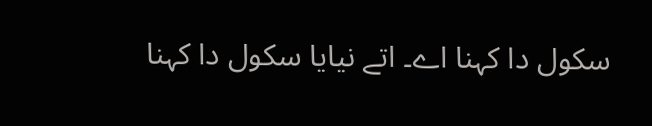سکول دا کہنا اے۔ اتے نیایا سکول دا کہنا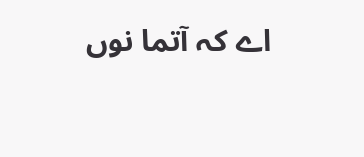اے کہ آتما نوں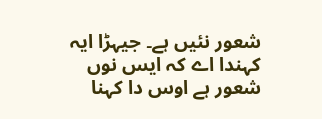شعور نئیں ہے۔ جیہڑا ایہ کہندا اے کہ ایس نوں شعور ہے اوس دا کہنا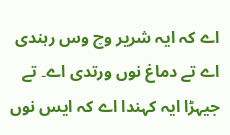اے کہ ایہ شریر وچ وس رہندی اے تے دماغ نوں ورتدی اے۔ تے جیہڑا ایہ کہندا اے کہ ایس نوں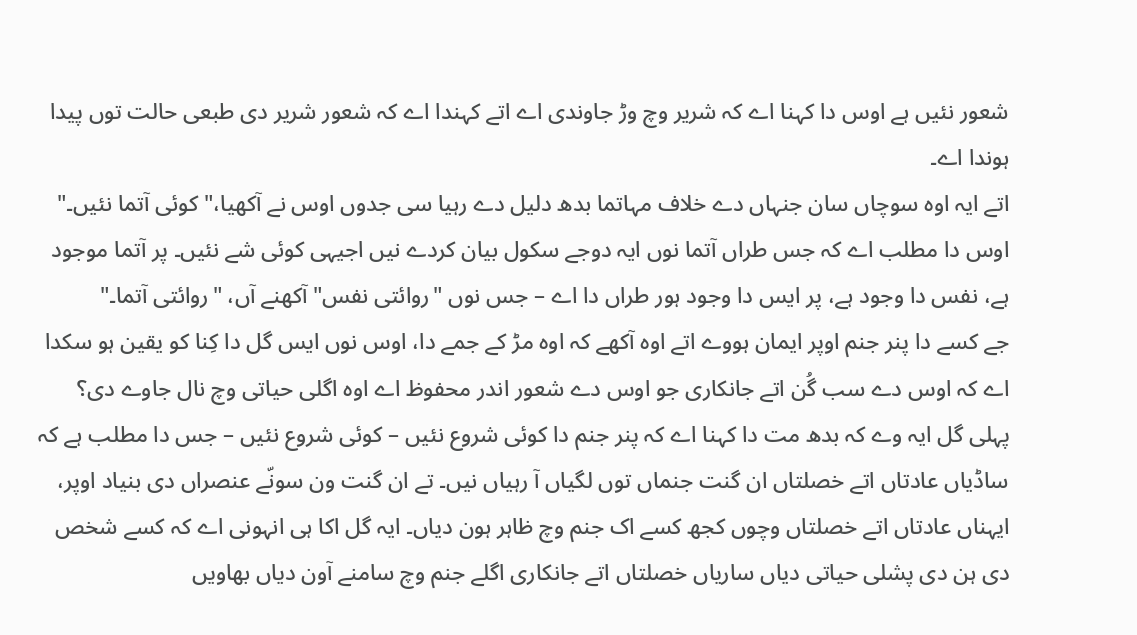شعور نئیں ہے اوس دا کہنا اے کہ شریر وچ وڑ جاوندی اے اتے کہندا اے کہ شعور شریر دی طبعی حالت توں پیدا ہوندا اے۔
اتے ایہ اوہ سوچاں سان جنہاں دے خلاف مہاتما بدھ دلیل دے رہیا سی جدوں اوس نے آکھیا،"کوئی آتما نئیں۔" اوس دا مطلب اے کہ جس طراں آتما نوں ایہ دوجے سکول بیان کردے نیں اجیہی کوئی شے نئیں۔ پر آتما موجود ہے، نفس دا وجود ہے، پر ایس دا وجود ہور طراں دا اے – جس نوں "روائتی نفس" آکھنے آں، "روائتی آتما۔"
جے کسے دا پنر جنم اوپر ایمان ہووے اتے اوہ آکھے کہ اوہ مڑ کے جمے دا، اوس نوں ایس گل دا کِنا کو یقین ہو سکدا اے کہ اوس دے سب گُن اتے جانکاری جو اوس دے شعور اندر محفوظ اے اوہ اگلی حیاتی وچ نال جاوے دی؟
پہلی گل ایہ وے کہ بدھ مت دا کہنا اے کہ پنر جنم دا کوئی شروع نئیں – کوئی شروع نئیں – جس دا مطلب ہے کہ ساڈیاں عادتاں اتے خصلتاں ان گنت جنماں توں لگیاں آ رہیاں نیں۔ تے ان گنت ون سونّے عنصراں دی بنیاد اوپر، ایہناں عادتاں اتے خصلتاں وچوں کجھ کسے اک جنم وچ ظاہر ہون دیاں۔ ایہ گل اکا ہی انہونی اے کہ کسے شخص دی ہن دی پشلی حیاتی دیاں ساریاں خصلتاں اتے جانکاری اگلے جنم وچ سامنے آون دیاں بھاویں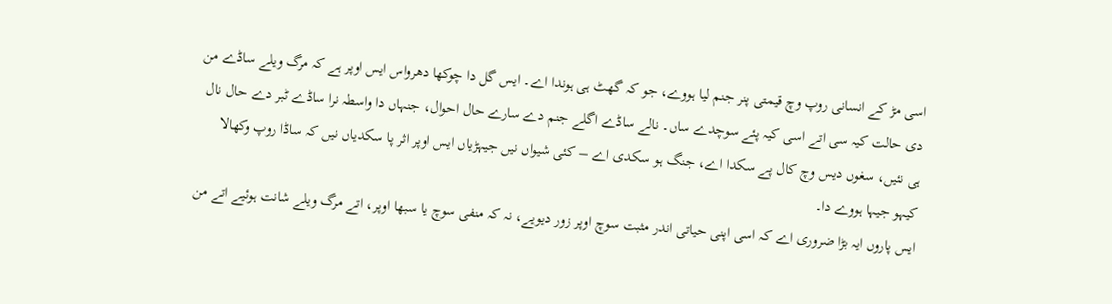اسی مڑ کے انسانی روپ وچ قیمتی پنر جنم لیا ہووے، جو کہ گھٹ ہی ہوندا اے۔ ایس گل دا چوکھا دھرواس ایس اوپر ہے کہ مرگ ویلے ساڈے من دی حالت کیہ سی اتے اسی کیہ پئے سوچدے ساں۔ نالے ساڈے اگلے جنم دے سارے حال احوال، جنہاں دا واسطہ نرا ساڈے ٹبر دے حال نال ہی نئیں، سغوں دیس وچ کال پے سکدا اے، جنگ ہو سکدی اے – کئی شیواں نیں جیہڑیاں ایس اوپر اثر پا سکدیاں نیں کہ ساڈا روپ وکھالا کیہو جیہا ہووے دا۔
ایس پاروں ایہ بڑا ضروری اے کہ اسی اپنی حیاتی اندر مثبت سوچ اوپر زور دیویے، نہ کہ منفی سوچ یا سبھا اوپر، اتے مرگ ویلے شانت ہوئیے اتے من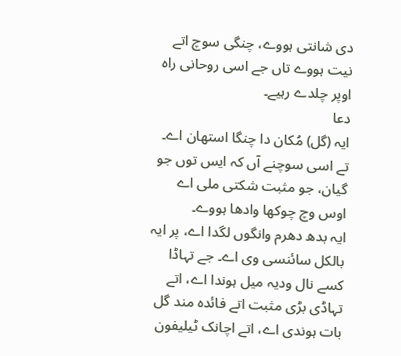دی شانتی ہووے، چنگی سوچ اتے نیت ہووے تاں جے اسی روحانی راہ اوپر چلدے رہیے۔
دعا
ایہ (گل) مُکان دا چنگا استھان اے۔ تے اسی سوچنے آں کہ ایس توں جو گیان، جو مثبت شکتی ملی اے اوس وچ چوکھا وادھا ہووے۔
ایہ بدھ دھرم وانگوں لگدا اے، پر ایہ بالکل سائنسی وی اے۔ جے تہاڈا کسے نال ودیہ میل ہوندا اے، اتے تہاڈی بڑی مثبت اتے فائدہ مند گل بات ہوندی اے، اتے اچانک ٹیلیفون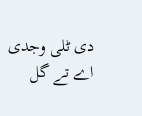دی ٹلی وجدی اے تے گل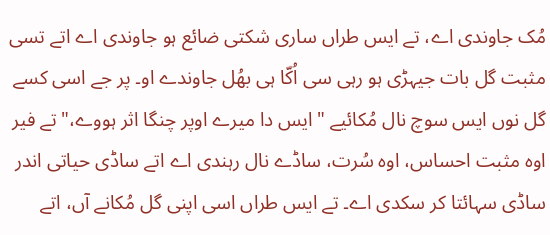مُک جاوندی اے، تے ایس طراں ساری شکتی ضائع ہو جاوندی اے اتے تسی مثبت گل بات جیہڑی ہو رہی سی اُکّا ہی بھُل جاوندے او۔ پر جے اسی کسے گل نوں ایس سوچ نال مُکائیے "ایس دا میرے اوپر چنگا اثر ہووے،" تے فیر اوہ مثبت احساس، اوہ سُرت، ساڈے نال رہندی اے اتے ساڈی حیاتی اندر ساڈی سہائتا کر سکدی اے۔ تے ایس طراں اسی اپنی گل مُکانے آں، اتے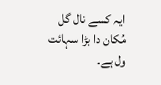ایہ کسے نال گل مُکان دا بڑا سہائت ول ہے۔